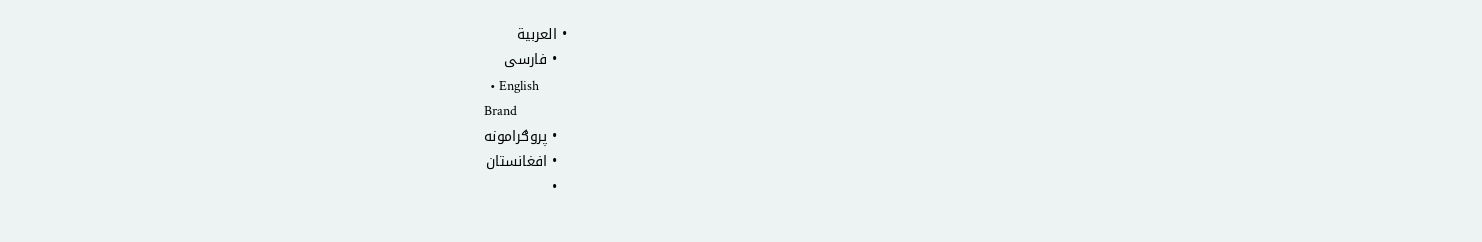• العربية
  • فارسی
  • English
Brand
  • پروګرامونه
  • افغانستان
  •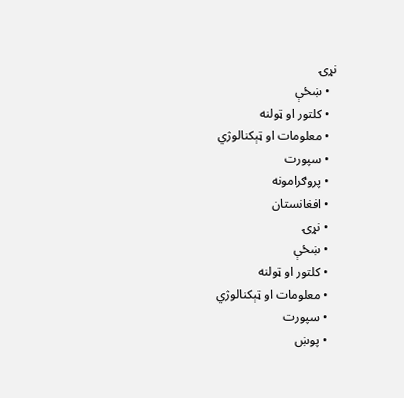نړۍ
  • ښځې
  • کلتور او ټولنه
  • معلومات او ټېکنالوژي
  • سپورت
  • پروګرامونه
  • افغانستان
  • نړۍ
  • ښځې
  • کلتور او ټولنه
  • معلومات او ټېکنالوژي
  • سپورت
  • پوښ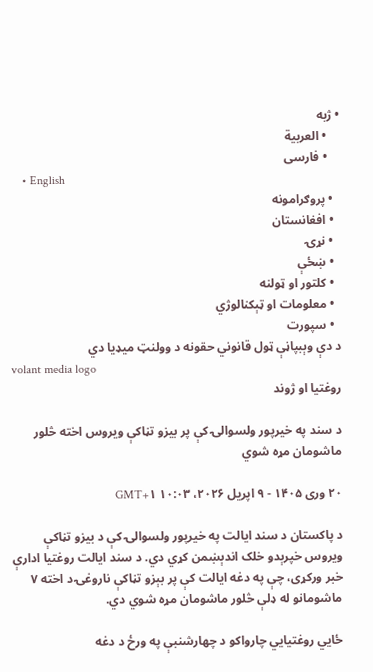• ژبه
    • العربية
    • فارسی
    • English
  • پروګرامونه
  • افغانستان
  • نړۍ
  • ښځې
  • کلتور او ټولنه
  • معلومات او ټېکنالوژي
  • سپورت
د دې وېبپاڼې ټول قانوني حقونه د وولنټ میډیا دي
volant media logo
روغتیا او ژوند

د سند په خیرپور ولسوالۍ کې پر بیزو تڼاکې ويروس اخته څلور ماشومان مړه شوي

۲۰ وری ۱۴۰۵ - ۹ اپریل ۲۰۲۶، ۱۰:۰۳ GMT+۱

د پاکستان د سند ایالت په خیرپور ولسوالۍ کې د بیزو تڼاکې ویروس خپرېدو خلک اندېښمن کړي دي. د سند ایالت روغتیا ادارې خبر ورکړی، چې په دغه ایالت کې پر بېزو تڼاکې ناروغۍ د اخته ۷ ماشومانو له ډلې څلور ماشومان مړه شوي دي.

ځایي روغتیایي چارواکو د چهارشنبې په ورځ د دغه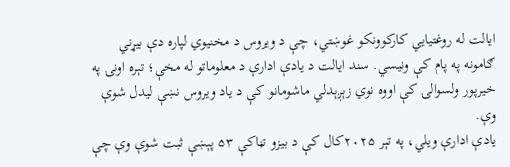ایالت له روغتیايي کارکوونکو غوښتي، چې د ویروس د مخنیوي لپاره دې بیړني ګامونه په پام کې ونیسي. سند ایالت د یادې ادارې د معلوماتو له مخې؛ تېره اونۍ په خیرپور ولسوالۍ کې اووه نوي زېږېدلي ماشومانو کې د یاد ویروس نښې لیدل شوې وې.
یادې ادارې ويلي، په تېر ۲۰۲۵کال کې د بیزو تڼاکې ۵۳ پېښې ثبت شوې وې چې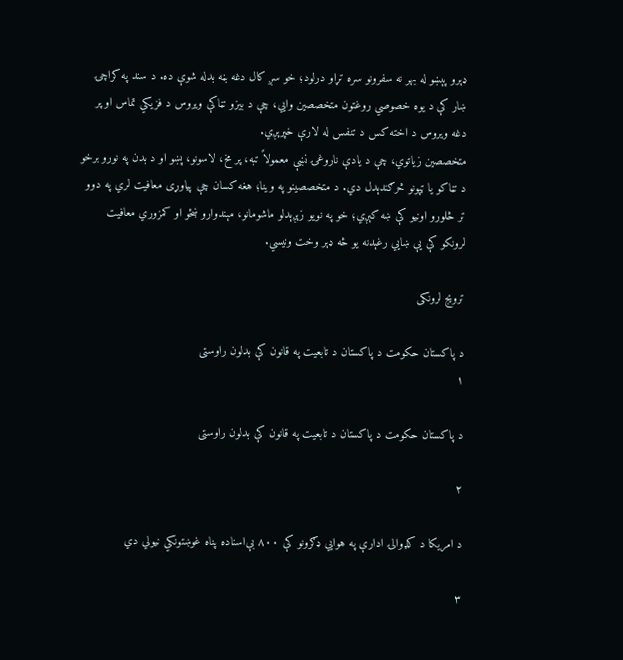ډېرو پېښو له بهر نه سفرونو سره تړاو درلود؛ خو سږ کال دغه بڼه بدله شوې ده. د سند په کراچۍ ښار کې د یوه خصوصي روغتون متخصصین وايي، چې د بیزو تڼاکې ویروس د فزیکي تماس او پر دغه ویروس د اخته کس د تنفس له لارې خپرېږي.
متخصصین زیاتوي، چې د یادې ناروغۍ نښې معمولاً تبه، پر مخ، لاسونو، پښو او د بدن په نورو برخو د تڼاکو یا ټپونو څرګندېدل دي. د متخصصینو په وینا؛ هغه کسان چې پیاوړی معافیت لري په دوو تر څلورو اونيو کې ښه کېږي؛ خو په نويو زېږېدلو ماشومانو، مېندوارو ښځو او کمزوري معافیت لرونکو کې یې ښایي رغېدنه یو څه ډېر وخت ونیسي.

ترویج لرونکی

د پاکستان حکومت د پاکستان د تابعیت په قانون کې بدلون راوستی
۱

د پاکستان حکومت د پاکستان د تابعیت په قانون کې بدلون راوستی

۲

د امریکا د کډوالۍ ادارې په هوايي ډګرونو کې ۸۰۰ بې‌اسناده پناه غوښتونکي نیولي دي

۳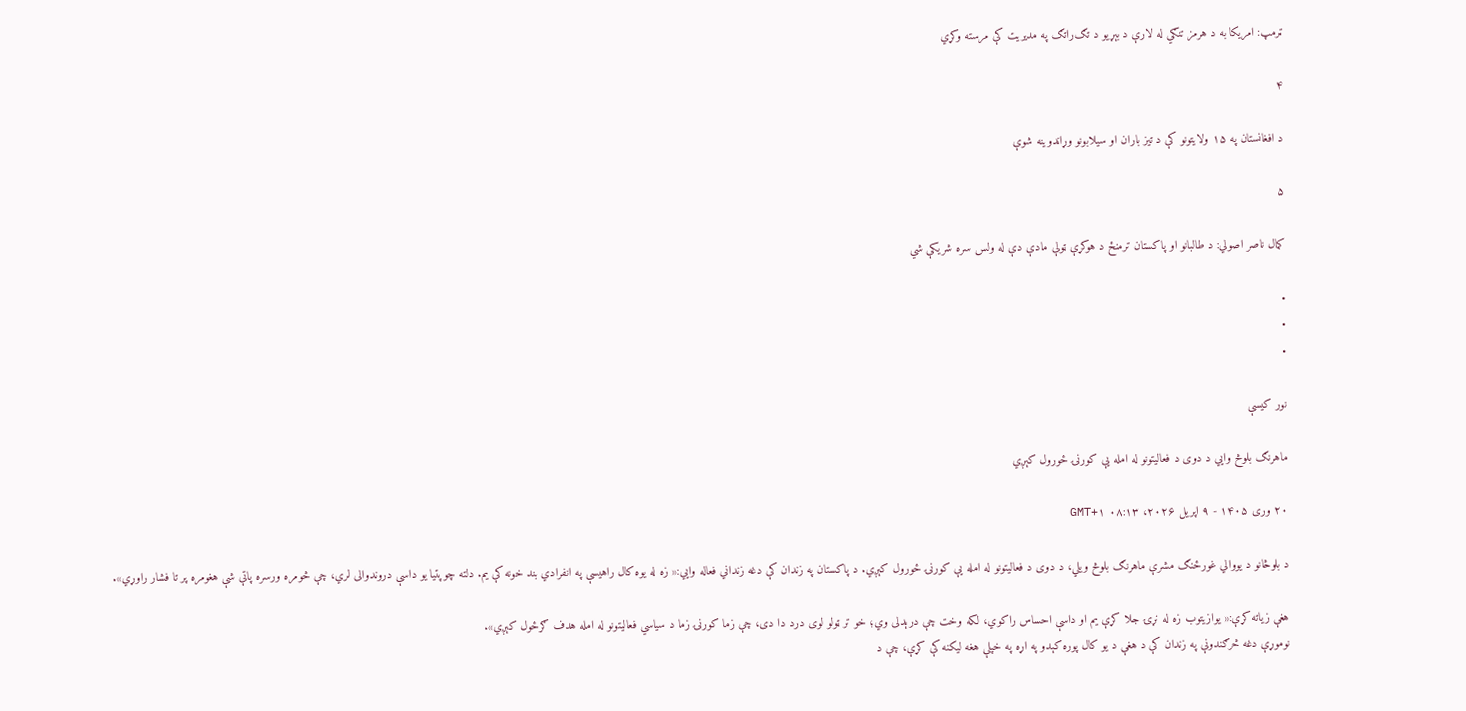ټرمپ: امریکا به د هرمز تنګي له لارې د بېړیو د تګ‌راتګ په مدیریت کې مرسته وکړي

۴

د افغانستان په ۱۵ ولایتونو کې د تیز باران او سیلابونو وړاندوینه شوې

۵

کمال ناصر اصولي: د طالبانو او پاکستان ترمنځ د هوکړې ټولې مادې دې له ولس سره شریکې شي

•
•
•

نور کیسې

ماهرنګ بلوڅ وايي د دوی د فعالیتونو له امله يې کورنۍ ځورول کېږي

۲۰ وری ۱۴۰۵ - ۹ اپریل ۲۰۲۶، ۰۸:۱۳ GMT+۱

د بلوڅانو د یووالي غورځنګ مشرې ماهرنګ بلوڅ ویلي، د دوی د فعالیتونو له امله يې کورنۍ ځورول کېږي. د پاکستان په زندان کې دغه زنداني فعاله وایي:« زه له یوه کال راهیسې په انفرادي بند خونه کې یم. دلته چوپتیا یو داسې دروندوالی لري، چې څومره ورسره پاتې شې هغومره پر تا فشار راوړي».

هغې زیاته کړې:« یوازیتوب زه له نړۍ جلا کړې یم او داسې احساس راکوي، لکه وخت چې درېدلی وي؛ خو تر ټولو لوی درد دا دی، چې زما کورنۍ زما د سیاسي فعالیتونو له امله هدف ګرځول کېږي».
نوموړې دغه څرګندونې په زندان کې د هغې د يو کال پوره کېدو په اړه په خپلې هغه لیکنه کې کړې، چې د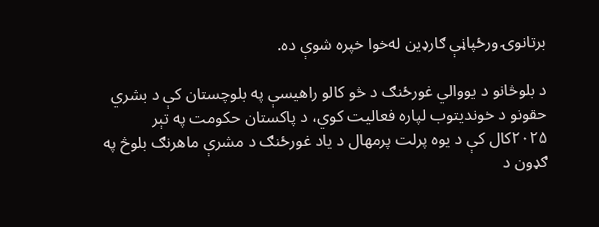برتانوۍ ورځپاڼې ګارډین له‌خوا خپره شوې ده.

د بلوڅانو د یووالي غورځنګ د څو کالو راهیسې په بلوچستان کې د بشري حقونو د خوندیتوب لپاره فعالیت کوي، د پاکستان حکومت په تېر ۲۰۲۵کال کې د یوه پرلت پرمهال د یاد غورځنګ د مشرې ماهرنګ بلوڅ په ګډون د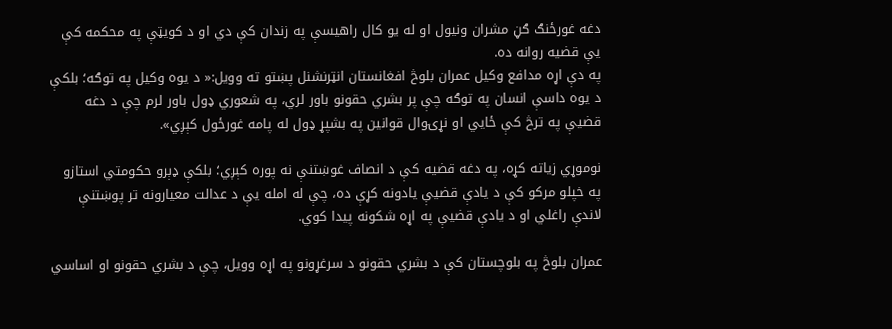دغه غورځنګ ګڼ مشران ونیول او له یو کال راهیسې په زندان کې دي او د کویټې په محکمه کې يې قضیه روانه ده.
په دې اړه مدافع وکیل عمران بلوڅ افغانستان انټرنشنل پښتو ته وويل:« د یوه وکیل په توګه؛ بلکې د یوه داسې انسان په توګه چې پر بشري حقونو باور لري، په شعوري ډول باور لرم چې د دغه قضیې په ترڅ کې ځایي او نړۍوال قوانین په بشپړ ډول له پامه غورځول کېږي».

نوموړي زیاته کړه، په دغه قضیه کې د انصاف غوښتنې نه پوره کېږي؛ بلکې ډېرو حکومتي استازو په خپلو مرکو کې د یادې قضیې یادونه کړې ده، چې له امله یې د عدالت معیارونه تر پوښتنې لاندې راغلي او د یادې قضیې په اړه شکونه پیدا کوي.

عمران بلوڅ په بلوچستان کې د بشري حقونو د سرغړونو په اړه وويل، چې د بشري حقونو او اساسي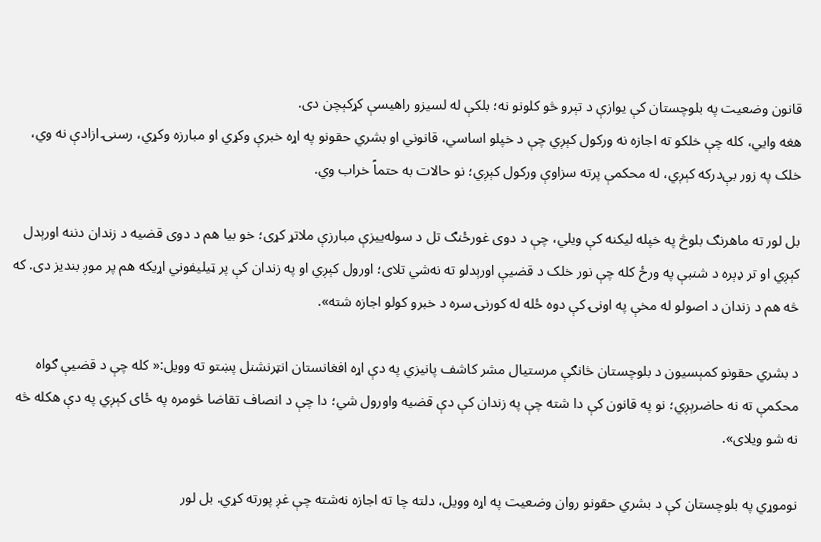قانون وضعیت په بلوچستان کې یوازې د تېرو څو کلونو نه؛ بلکې له لسیزو راهیسې کړکېچن دی.
هغه وایي، کله چې خلکو ته اجازه نه ورکول کېږي چې د خپلو اساسي، قانوني او بشري حقونو په اړه خبرې وکړي او مبارزه وکړي، رسنۍ ازادې نه وي، خلک په زور بې‌درکه کېږي، له محکمې پرته سزاوې ورکول کېږي؛ نو حالات به حتماً خراب وي.

بل لور ته ماهرنګ بلوڅ په خپله لیکنه کې ويلي، چې د دوی غورځنګ تل د سوله‌ییزې مبارزې ملاتړ کړی؛ خو بیا هم د دوی قضیه د زندان دننه اورېدل کېږي او تر ډېره د شنبې په ورځ کله چې نور خلک د قضیې اورېدلو ته نه‌شي تلای؛ اورول کېږي او په زندان کې پر ټیلیفوني اړیکه هم پر موږ بندیز دی. که څه هم د زندان د اصولو له مخې په اونۍ کې دوه ځله له کورنۍ سره د خبرو کولو اجازه شته».

د بشري حقونو کمېسیون د بلوچستان څانګې مرستیال مشر کاشف پانیزي په دې اړه افغانستان انټرنشنل پښتو ته وويل:« کله چې د قضیې ګواه محکمې ته نه حاضرېږي؛ نو په قانون کې دا شته چې په زندان کې دې قضیه واورول شي؛ دا چې د انصاف تقاضا څومره په ځای کېږي په دې هکله څه نه شو ويلای».

نوموړي په بلوچستان کې د بشري حقونو روان وضعیت په اړه وويل، دلته چا ته اجازه نه‌شته چې غږ پورته کړي. بل لور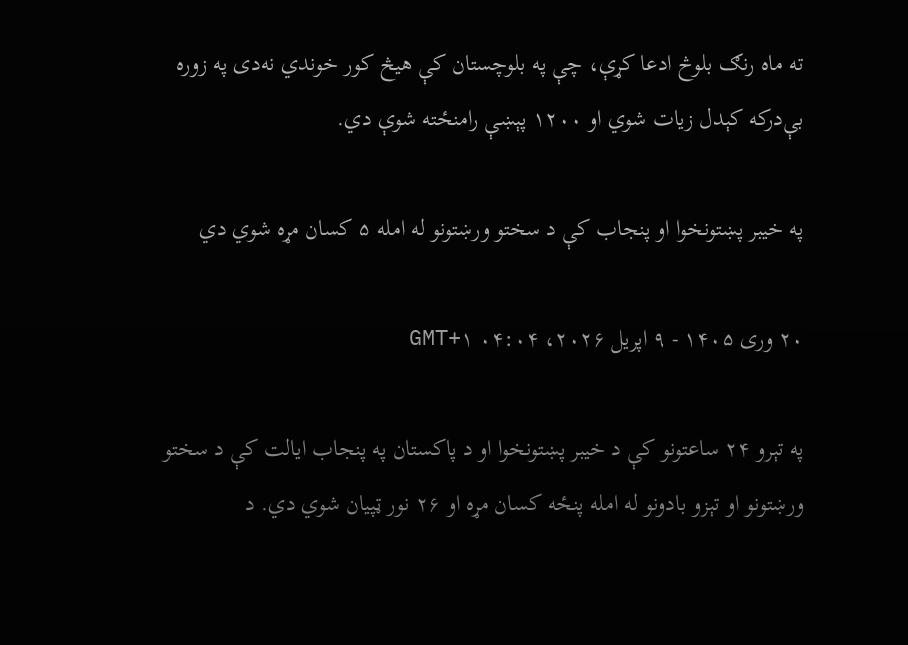ته ماه رنګ بلوڅ ادعا کړې، چې په بلوچستان کې هیڅ کور خوندي نه‌دی په زوره بې‌درکه کېدل زیات شوي او ۱۲۰۰ پېښې رامنځته شوې دي.

په خیبر پښتونخوا او پنجاب کې د سختو ورښتونو له امله ۵ کسان مړه شوي دي

۲۰ وری ۱۴۰۵ - ۹ اپریل ۲۰۲۶، ۰۴:۰۴ GMT+۱

په تېرو ۲۴ ساعتونو کې د خیبر پښتونخوا او د پاکستان په پنجاب ایالت کې د سختو ورښتونو او تېزو بادونو له امله پنځه کسان مړه او ۲۶ نور ټپيان شوي دي. د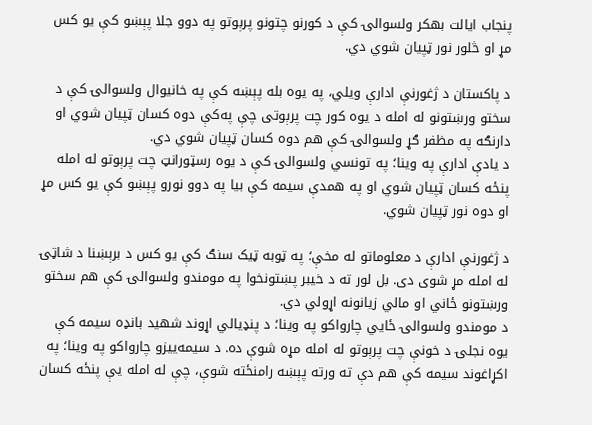پنجاب ایالت بهکر ولسوالۍ کې د‌ کورنو چتونو پرېوتو په دوو جلا پېښو کې یو کس مړ او څلور نور ټپیان شوي دي.

د پاکستان د ژغورنې ادارې ويلي، په یوه بله پېښه کې په خانيوال ولسوالۍ کې د سختو ورښتونو له امله د یوه کور چت پرېوتی چې په‌کې دوه کسان ټپيان شوي او دارنګه په مظفر ګړ ولسوالۍ کې هم دوه کسان ټپیان شوي دي.
د یادې ادارې په وینا؛ په تونسي ولسوالۍ کې د یوه رسټورانټ چت پرېوتو له امله پنځه کسان ټپیان شوي او په همدې سیمه کې بیا په دوو نورو پېښو کې یو کس مړ او دوه نور ټپیان شوي.

د ژغورنې ادارې د معلوماتو له مخې؛ په ټوبه ټیک سنګ کې یو کس د برېښنا د شاټۍ له امله مړ شوی دی. بل لور ته د خیبر پښتونخوا په مومندو ولسوالۍ کې هم سختو ورښتونو ځاني او مالي زیانونه اړولي دي.
د مومندو ولسوالۍ ځايي چارواکو په وینا؛ د پنډیالي اړوند شهید بانډه سیمه کې یوه نجلۍ د خونې چت پرېوتو له امله مړه شوې ده. د سیمه‌ییزو چارواکو په وینا؛ په اکړاغوند سیمه کې هم دې ته ورته پېښه رامنځته شوې، چې له امله يې پنځه کسان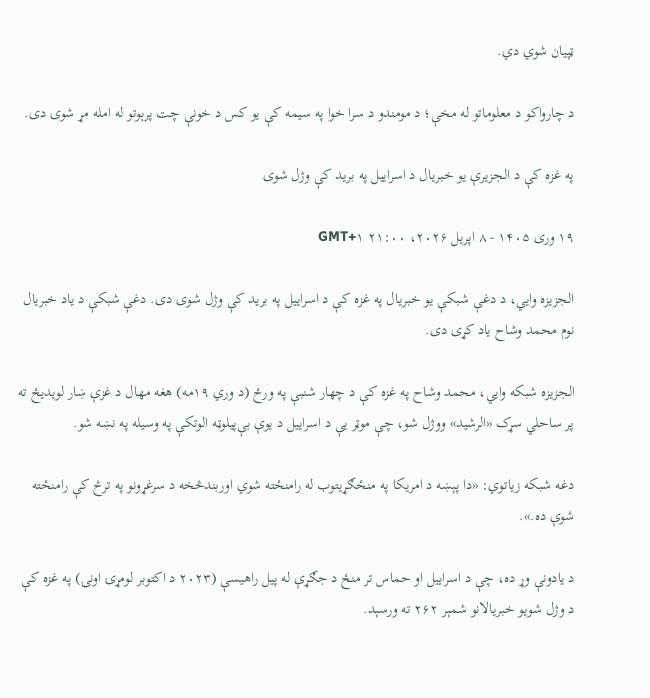ټپیان شوي دي.

د چارواکو د معلوماتو له مخې؛ د مومندو د سرا خوا په سیمه کې یو کس د خونې چت پرېوتو له امله مړ شوی دی.

په غزه کې د الجزیرې یو خبریال د اسراییل په برید کې وژل شوی

۱۹ وری ۱۴۰۵ - ۸ اپریل ۲۰۲۶، ۲۱:۰۰ GMT+۱

الجزیزه وايي، د دغې شبکې یو خبریال په غزه کې د اسراییل په برید کې وژل شوی دی. دغې شبکې د یاد خبریال نوم محمد وشاح یاد کړی دی.

الجزیزه شبکه وايي، محمد وشاح په غزه کې د چهار شنبې په ورځ (د وري ۱۹مه) هغه مهال د غزې ښار لویدیځ ته پر ساحلي سړک «الرشید» ووژل شو، چې موټر یې د اسراییل د یوې بې‌پیلوټه الوتکې په وسیله په نښه شو.

دغه شبکه زیاتوي: «دا پېښه د امریکا په منځګړیتوب له رامنځته شوي اوربندڅخه د سرغړونو په ترڅ کې رامنځته شوې ده.».

د یادونې وړ ده، چې د اسراییل او حماس تر منځ د جګړې له پیل راهیسې (۲۰۲۳ د اکتوبر لومړۍ اونۍ) په غزه کې د وژل شویو خبریالانو شمېر ۲۶۲ ته ورسېد.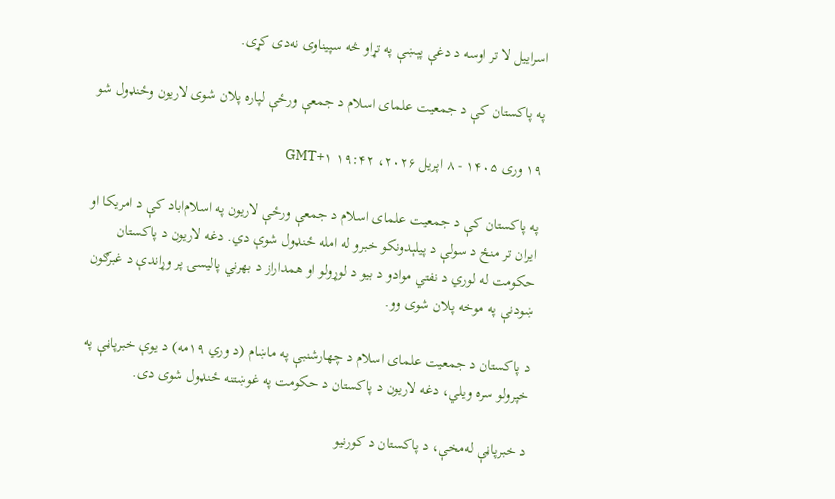اسراییل لا تر اوسه د دغې پېښې په تړاو څه سپیناوی نه‌دی کړی.

په پاکستان کې د جمعیت علمای اسلام د جمعې ورځې لپاره پلان شوی لاریون وځنډول شو

۱۹ وری ۱۴۰۵ - ۸ اپریل ۲۰۲۶، ۱۹:۴۲ GMT+۱

په پاکستان کې د جمعیت علمای اسلام د جمعې ورځې لاریون په اسلام‌اباد کې د امریکا او ایران تر منځ د سولې د پیلېدونکو خبرو له امله ځنډول شوې دي. دغه لاریون د پاکستان حکومت له لوري د نفتي موادو د بیو د لوړولو او همداراز د بهرني پالیسۍ پر وړاندې د غبرګون ښودنې په موخه پلان شوی وو.

د پاکستان د جمعیت علمای اسلام د چهارشنبې په ماښام (د وري ۱۹مه) د یوې خبرپاڼې په خپرولو سره ویلي، دغه لاریون د پاکستان د حکومت په غوښتنه ځنډول شوی دی.

د خبرپاڼې له‌مخې، د پاکستان د کورنیو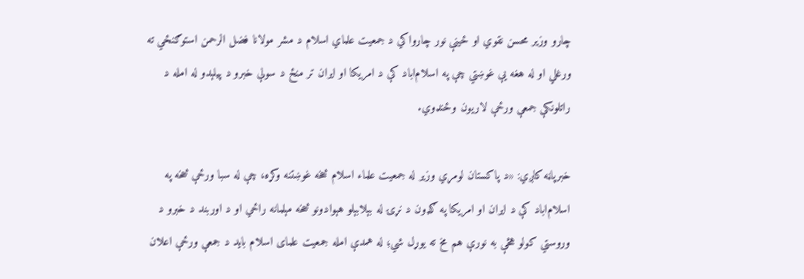چارو وزیر محسن نقوي او ځینې نور چارواکي د جمعیت علماي اسلام د مشر مولانا فضل الرحمن استوګنځي ته ورغلي او له هغه یې غوښتي چې په اسلام‌اباد کې د امریکا او ایران تر منځ د سولې خبرو د پیلېدو له امله د راتلونکې جمعې ورځې لاریون وځنډوي.

خبرپاڼه کاږي: «د پاکستان لومړي وزیر له جمعیت علماء اسلام څخه غوښتنه وکړه، چې له سبا ورځې څخه په اسلام‌اباد کې د ایران او امریکا په ګډون د نړۍ له بېلابېلو هېوادونو څخه مېلمانه راځي او د اوربند د خبرو د وروستي کولو هڅې به نورې هم مخ ته یوړل شي؛ له همدې امله جمعیت علمای اسلام باید د جمعې ورځې اعلان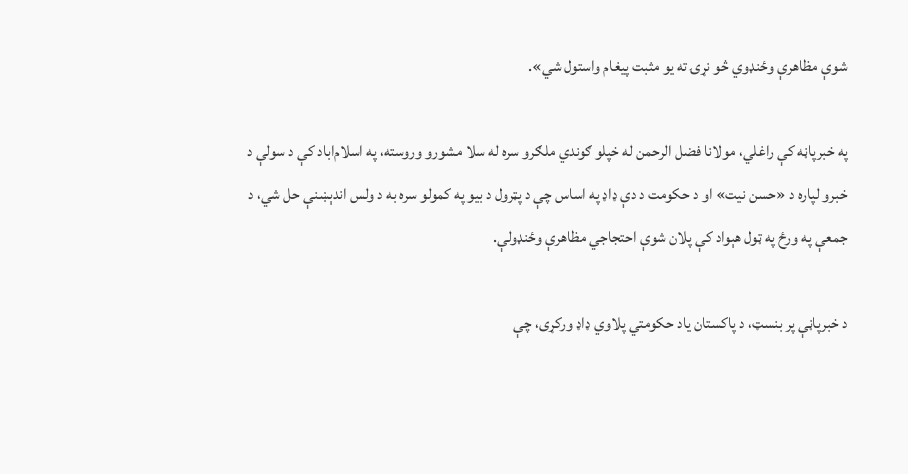شوې مظاهرې وځنډوي څو نړۍ ته یو مثبت پیغام واستول شي».

په خبرپاڼه کې راغلي، مولانا فضل الرحمن له خپلو ګوندي ملګرو سره له سلا مشورو وروسته، په اسلام‌اباد کې د سولې د خبرو لپاره د «حسن نیت» او د حکومت د دې ډاډ په اساس چې د پټرول د بیو په کمولو سره به د ولس اندېښنې حل شي، د جمعې په ورځ په ټول هېواد کې پلان شوې احتجاجي مظاهرې وځنډولې.

د خبرپاڼې پر بنسټ، د پاکستان یاد حکومتي پلاوي ډاډ ورکړی، چې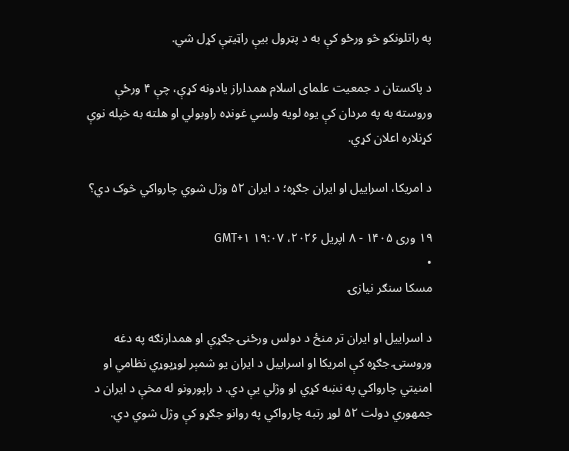په راتلونکو څو ورځو کې به د پټرول بیې راټیټې کړل شي.

د پاکستان د جمعیت علمای اسلام همداراز یادونه کړې، چې ۴ ورځې وروسته به په مردان کې یوه لویه ولسي غونډه راوبولي او هلته به خپله نوې کړنلاره اعلان کړي.

د امریکا، اسراییل او ایران جګړه؛ د ایران ۵۲ وژل شوي چارواکي څوک دي؟

۱۹ وری ۱۴۰۵ - ۸ اپریل ۲۰۲۶، ۱۹:۰۷ GMT+۱
•
مسکا سنګر نیازۍ

د اسراییل او ایران تر منځ د دولس ورځنۍ جګړې او همدارنګه په دغه وروستۍ جګړه کې امریکا او اسراییل د ایران یو شمېر لوړپوړي نظامي او امنیتي چارواکي په نښه کړي او وژلي یې دي. د راپورونو له مخې د ایران د جمهوري دولت ۵۲ لوړ رتبه چارواکي په روانو جګړو کې وژل شوي دي.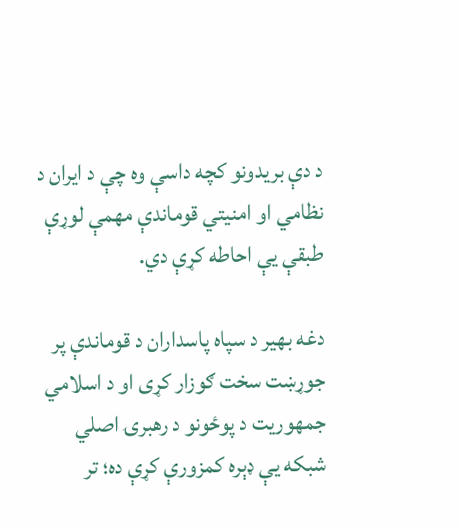د دې بریدونو کچه داسې وه چې د ایران د نظامي او امنیتي قوماندې مهمې لوړې طبقې یې احاطه کړې دي.

دغه بهیر د سپاه پاسداران د قوماندې پر جوړښت سخت ګوزار کړی او د اسلامي جمهوریت د پوځونو د رهبرۍ اصلي شبکه یې ډېره کمزورې کړې ده؛ تر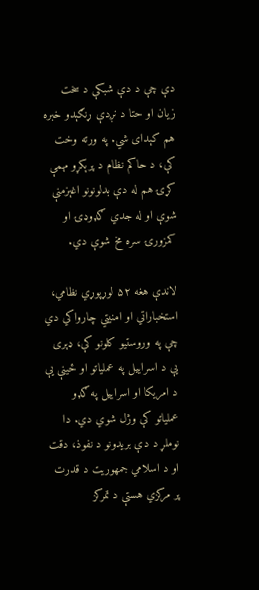دې چې د دې شبکې د سخت زیان او حتا د نږدې ړنګېدو خبره هم کېدای شي. په ورته وخت کې، د حاکم نظام د پرېکړو مهمې کړۍ هم له دې بدلونونو اغېزمنې شوې او له جدي ګډوډۍ او کمزورۍ سره مخ شوې دي.

لاندې هغه ۵۲ لوړپوړي نظامي، استخباراتي او امنیتي چارواکي دي چې په وروستیو کلونو کې، ډېری یې د اسراییل په عملیاتو او ځینې یې د امریکا او اسراییل په ګډو عملیاتو کې وژل شوي دي. دا نوملړ د دې بریدونو د نفوذ، دقت او د اسلامي جمهوریت د قدرت پر مرکزي هستې د تمرکز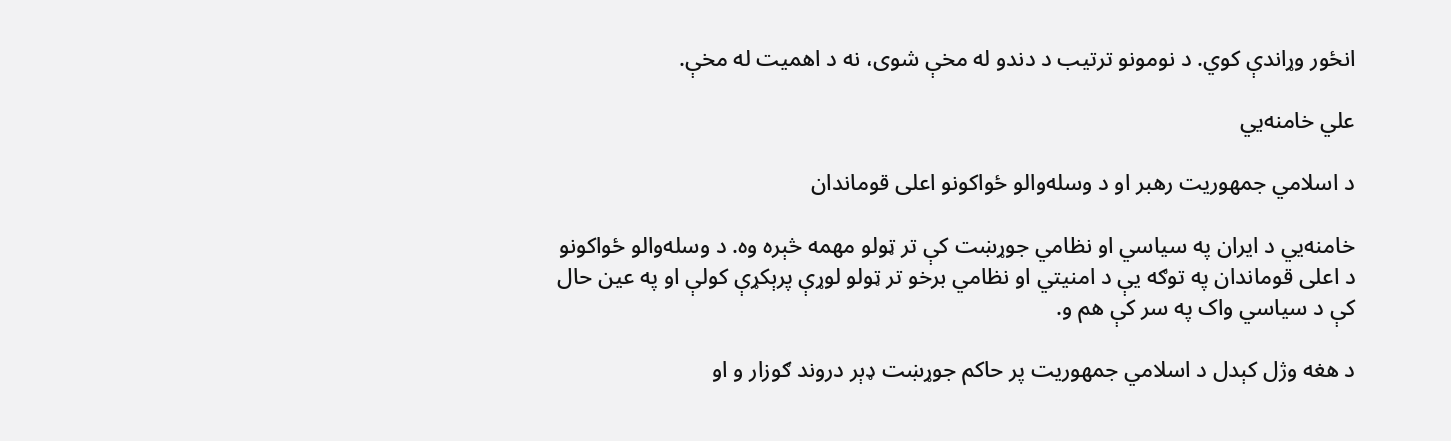انځور وړاندې کوي. د نومونو ترتیب د دندو له مخې شوی، نه د اهمیت له مخې.

علي خامنه‌یي

د اسلامي جمهوریت رهبر او د وسله‌والو ځواکونو اعلی قوماندان

خامنه‌‌یي د ایران په سیاسي او نظامي جوړښت کې تر ټولو مهمه څېره وه. د وسله‌والو ځواکونو د اعلی قوماندان په توګه یې د امنیتي او نظامي برخو تر ټولو لوړې پرېکړې کولې او په عین حال کې د سیاسي واک په سر کې هم و.

د هغه وژل کېدل د اسلامي جمهوریت پر حاکم جوړښت ډېر دروند ګوزار و او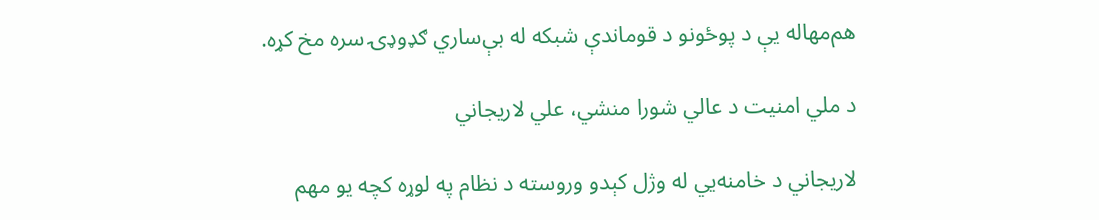هم‌مهاله یې د پوځونو د قوماندې شبکه له بې‌ساري ګډوډۍ سره مخ کړه.

د ملي امنیت د عالي شورا منشي، علي لاریجاني

لاریجاني د خامنه‌يي له وژل کېدو وروسته د نظام په لوړه کچه یو مهم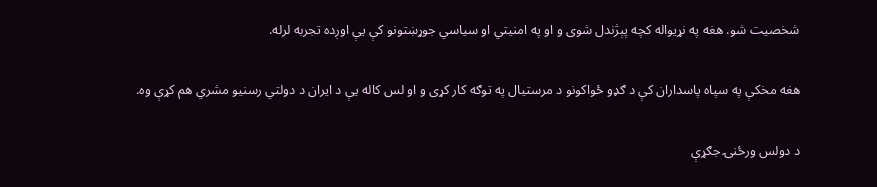شخصیت شو. هغه په نړیواله کچه پېژندل شوی و او په امنیتي او سیاسي جوړښتونو کې یې اوږده تجربه لرله.

هغه مخکې په سپاه پاسداران کې د ګډو ځواکونو د مرستیال په توګه کار کړی و او لس کاله یې د ایران د دولتي رسنیو مشري هم کړې وه.

د دولس ورځنۍ جګړې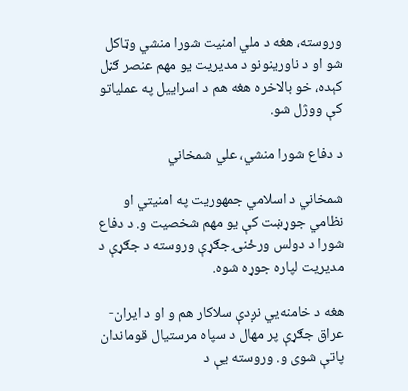وروسته، هغه د ملي امنیت شورا منشي وټاکل شو او د ناورینونو د مدیریت یو مهم عنصر ګڼل کېده، خو بالاخره هغه هم د اسراییل په عملیاتو کې ووژل شو.

د دفاع شورا منشي، علي شمخاني

شمخاني د اسلامي جمهوریت په امنیتي او نظامي جوړښت کې یو مهم شخصیت و. د دفاع شورا د دولس ورځنۍ جګړې وروسته د جګړې د مدیریت لپاره جوړه شوه.

هغه د خامنه‌یي نږدې سلاکار هم و او د ایران-عراق جګړې پر مهال د سپاه مرستیال قوماندان پاتې شوی و. وروسته یې د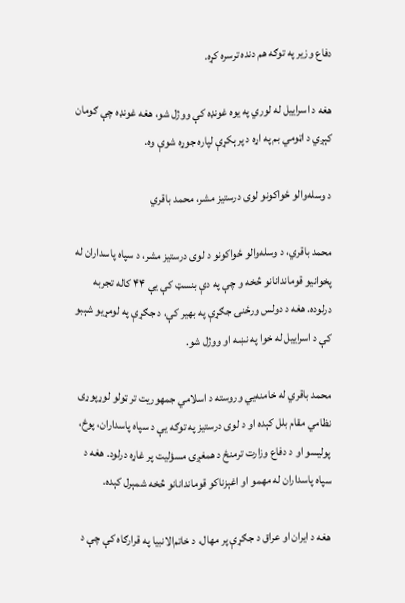دفاع وزیر په توګه هم دنده ترسره کړه.

هغه د اسراییل له لوري په یوه غونډه کې ووژل شو، هغه غونډه چې ګومان کېږي د اټومي بم په اړه د پرېکړې لپاره جوړه شوې وه.

د وسله‌والو ځواکونو لوی درستیز مشر، محمد باقري

محمد باقري، د وسله‌والو ځواکونو د لوی درستیز مشر، د سپاه پاسداران له پخوانیو قوماندانانو څخه و چې په دې بنسټ کې یې ۴۴ کاله تجربه درلوده. هغه د دولس ورځنۍ جګړې په بهیر کې، د جګړې په لومړیو شېبو کې د اسراییل له خوا په نښه او ووژل شو.

محمد باقري له خامنه‌یي وروسته د اسلامي جمهوریت تر ټولو لوړپوړی نظامي مقام بلل کېده او د لوی درستیز په توګه یې د سپاه پاسداران، پوځ، پولیسو او د دفاع وزارت ترمنځ د همغږۍ مسؤلیت پر غاړه درلود. هغه د سپاه پاسداران له مهمو او اغېزناکو قوماندانانو څخه شمېرل کېده.

هغه د ایران او عراق د جګړې پر مهال، د خاتم‌الانبیا په قرارګاه کې چې د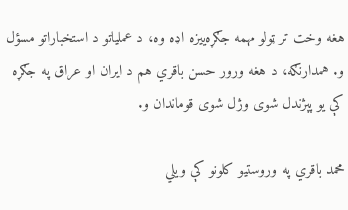هغه وخت تر ټولو مهمه جګړه‌ییزه اډه وه، د عملیاتو د استخباراتو مسؤل و. همدارنګه، د هغه ورور حسن باقري هم د ایران او عراق په جګړه کې یو پېژندل شوی وژل شوی قوماندان و.

محمد باقري په وروستیو کلونو کې ویلي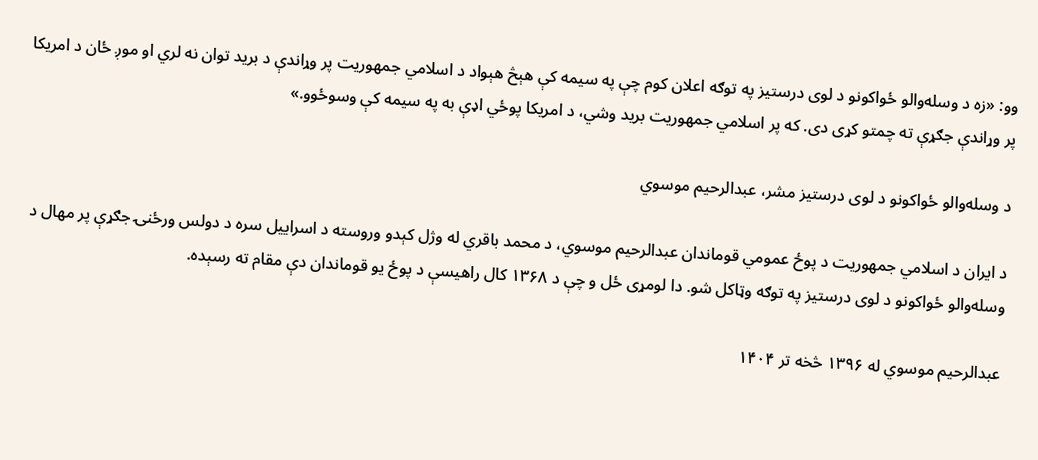وو: «زه د وسله‌والو ځواکونو د لوی درستیز په توګه اعلان کوم چې په سیمه کې هېڅ هېواد د اسلامي جمهوریت پر وړاندې د برید توان نه لري او موږ ځان د امریکا پر وړاندې جګړې ته چمتو کړی دی. که پر اسلامي جمهوریت برید وشي، د امریکا پوځي اډې به په سیمه کې وسوځوو.»

د وسله‌والو ځواکونو د لوی درستیز مشر، عبدالرحیم موسوي

د ایران د اسلامي جمهوریت د پوځ عمومي قوماندان عبدالرحیم موسوي، د محمد باقري له وژل کېدو وروسته د اسراییل سره د دولس ورځنۍ جګړې پر مهال د وسله‌والو ځواکونو د لوی درستیز په توګه وټاکل شو. دا لومړی ځل و چې د ۱۳۶۸ کال راهیسې د پوځ یو قوماندان دې مقام ته رسېده.

عبدالرحیم موسوي له ۱۳۹۶ څخه تر ۱۴۰۴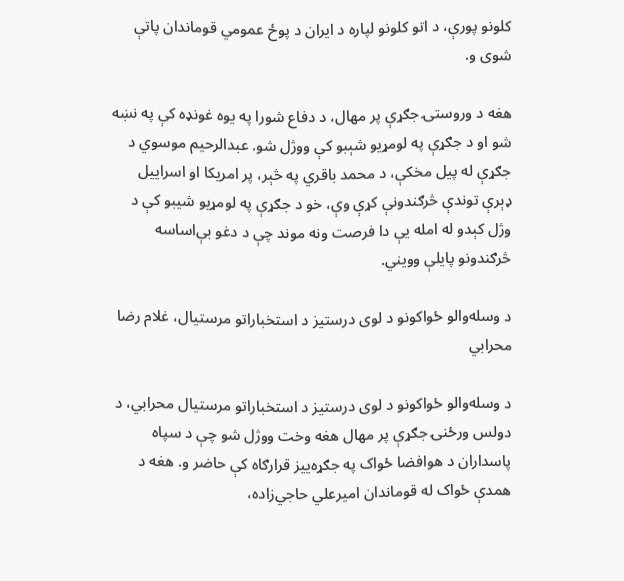کلونو پورې، د اتو کلونو لپاره د ایران د پوځ عمومي قوماندان پاتې شوی و.

هغه د وروستۍ جګړې پر مهال، د دفاع شورا په یوه غونډه کې په نښه شو او د جګړې په لومړیو شېبو کې ووژل شو. عبدالرحیم موسوي د جګړې له پیل مخکې، د محمد باقري په څېر، پر امریکا او اسراییل ډېرې توندې څرګندونې کړې وې، خو د جګړې په لومړیو شیبو کې د وژل کېدو له امله یې دا فرصت ونه موند چې د دغو بې‌اساسه څرګندونو پایلې وویني.

د وسله‌والو ځواکونو د لوی درستیز د استخباراتو مرستیال، غلام رضا محرابي

د وسله‌والو ځواکونو د لوی درستیز د استخباراتو مرستیال محرابي، د دولس ورځنۍ جګړې پر مهال هغه وخت ووژل شو چې د سپاه پاسداران د هوافضا ځواک په جګړه‌ییز قرارګاه کې حاضر و. هغه د همدې ځواک له قوماندان امیرعلي حاجي‌زاده،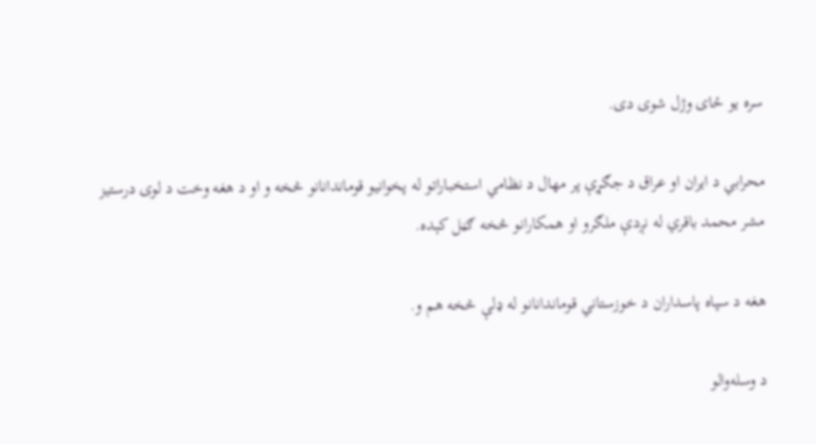سره یو ځای وژل شوی دی.

محرابي د ایران او عراق د جګړې پر مهال د نظامي استخباراتو له پخوانیو قوماندانانو څخه و او د هغه وخت د لوی درستیز مشر محمد باقري له نږدې ملګرو او همکارانو څخه ګڼل کېده.

هغه د سپاه پاسداران د خوزستاني قوماندانانو له ډلې څخه هم و.

د وسله‌والو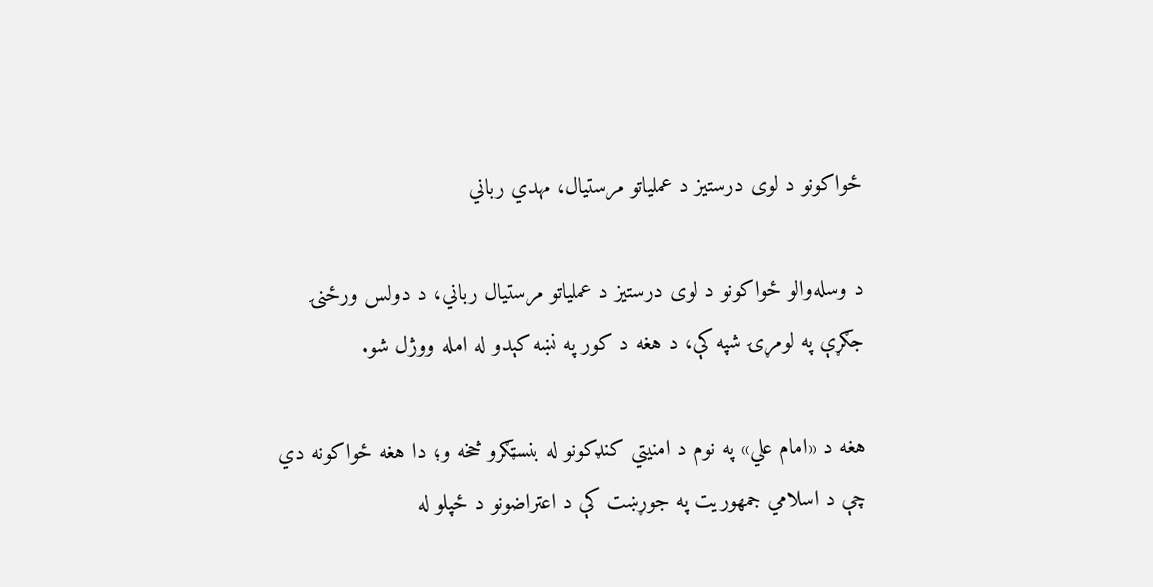ځواکونو د لوی درستیز د عملیاتو مرستیال، مهدي رباني

د وسله‌والو ځواکونو د لوی درستیز د عملیاتو مرستیال رباني، د دولس ورځنۍ جګړې په لومړۍ شپه کې، د هغه د کور په نښه کېدو له امله ووژل شو.

هغه د «امام علي» په نوم د امنیتي کنډکونو له بنسټګرو څخه و؛ دا هغه ځواکونه دي چې د اسلامي جمهوریت په جوړښت کې د اعتراضونو د ځپلو له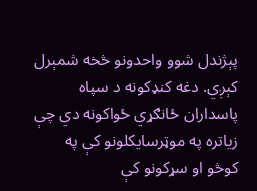پېژندل شوو واحدونو څخه شمېرل کېږي. دغه کنډکونه د سپاه پاسداران ځانګړي ځواکونه دي چې زیاتره په موټرسایکلونو کې په کوڅو او سړکونو کې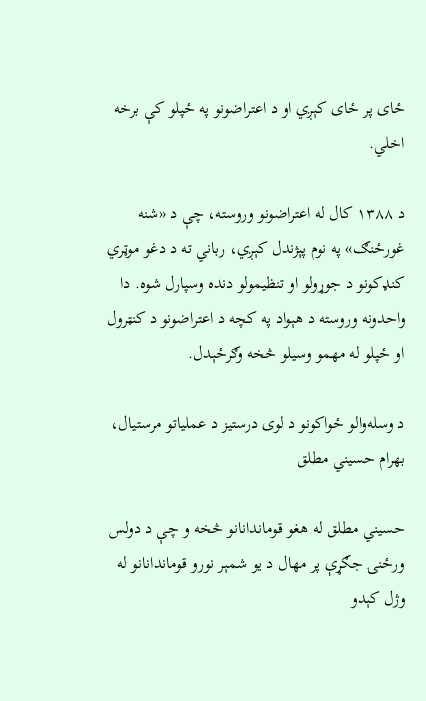ځای پر ځای کېږي او د اعتراضونو په ځپلو کې برخه اخلي.

د ۱۳۸۸ کال له اعتراضونو وروسته، چې د «شنه غورځنګ» په نوم پېژندل کېږي، رباني ته د دغو موټري کنډکونو د جوړولو او تنظیمولو دنده وسپارل شوه. دا واحدونه وروسته د هېواد په کچه د اعتراضونو د کنټرول او ځپلو له مهمو وسیلو څخه وګرځېدل.

د وسله‌والو ځواکونو د لوی درستیز د عملیاتو مرستیال، بهرام حسيني مطلق

حسيني مطلق له هغو قوماندانانو څخه و چې د دولس ورځنۍ جګړې پر مهال د یو شمېر نورو قوماندانانو له وژل کېدو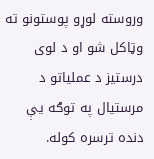وروسته لوړو پوستونو ته وټاکل شو او د لوی درستیز د عملیاتو د مرستیال په توګه یې دنده ترسره کوله.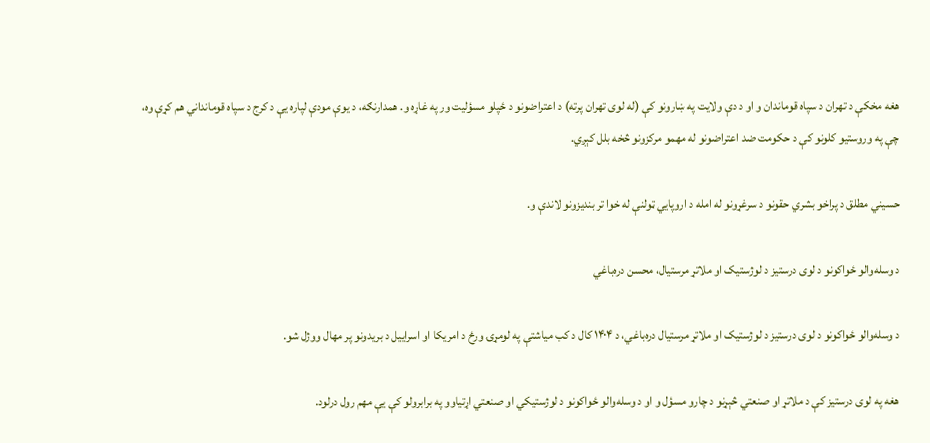هغه مخکې د تهران د سپاه قوماندان و او د دې ولایت په ښارونو کې (له لوی تهران پرته) د اعتراضونو د ځپلو مسؤلیت ور په غاړه و. همدارنګه، د یوې مودې لپاره یې د کرج د سپاه قومانداني هم کړې وه، چې په وروستیو کلونو کې د حکومت ضد اعتراضونو له مهمو مرکزونو څخه بلل کېږي.

حسيني مطلق د پراخو بشري حقونو د سرغړونو له امله د اروپايي ټولنې له خوا تر بندیزونو لاندې و.

د وسله‌والو ځواکونو د لوی درستیز د لوژستیک او ملاتړ مرستیال، محسن دره‌باغي

د وسله‌والو ځواکونو د لوی درستیز د لوژستیک او ملاتړ مرستیال دره‌باغي، د ۱۴۰۴ کال د کب میاشتې په لومړۍ ورځ د امریکا او اسراییل د بریدونو پر مهال ووژل شو.

هغه په لوی درستیز کې د ملاتړ او صنعتي څېړنو د چارو مسؤل و او د وسله‌والو ځواکونو د لوژستیکي او صنعتي اړتیاوو په برابرولو کې یې مهم رول درلود.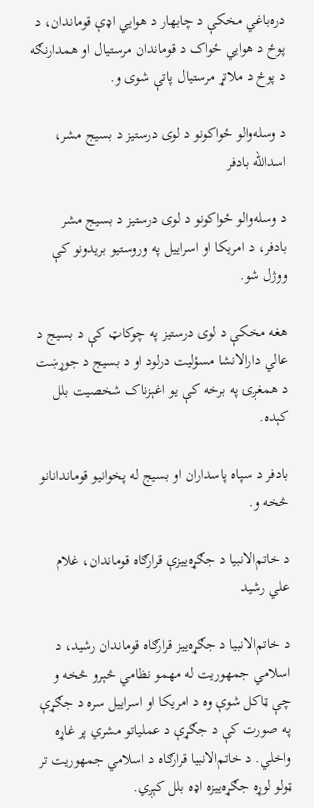دره‌باغي مخکې د چابهار د هوايي اډې قوماندان، د پوځ د هوايي ځواک د قوماندان مرستیال او همدارنګه د پوځ د ملاتړ مرستیال پاتې شوی و.

د وسله‌والو ځواکونو د لوی درستیز د بسیج مشر، اسدالله بادفر

د وسله‌والو ځواکونو د لوی درستیز د بسیج مشر بادفر، د امریکا او اسراییل په وروستیو بریدونو کې ووژل شو.

هغه مخکې د لوی درستیز په چوکاټ کې د بسیج د عالي دارالانشا مسؤلیت درلود او د بسیج د جوړښت د همغږۍ په برخه کې یو اغېزناک شخصیت بلل کېده.

بادفر د سپاه پاسداران او بسیج له پخوانیو قوماندانانو څخه و.

د خاتم‌الانبیا د جګړه‌ییزې قرارګاه قوماندان، غلام علي رشید

د خاتم‌الانبیا د جګړه‌ییز قرارګاه قوماندان رشید، د اسلامي جمهوریت له مهمو نظامي څېرو څخه و چې ټاکل شوې وه د امریکا او اسراییل سره د جګړې په صورت کې د جګړې د عملیاتو مشري پر غاړه واخلي. د خاتم‌الانبیا قرارګاه د اسلامي جمهوریت تر ټولو لوړه جګړه‌ییزه اډه بلل کېږي.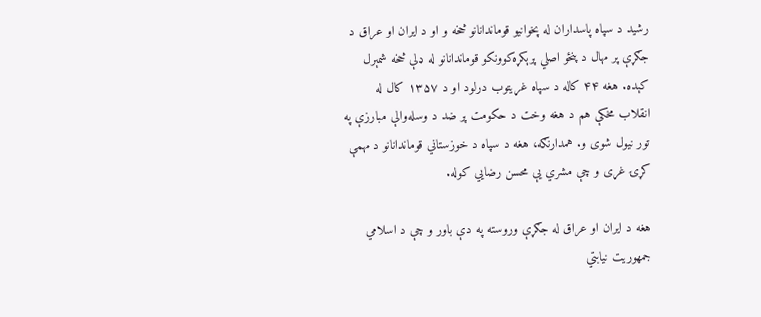رشید د سپاه پاسداران له پخوانیو قوماندانانو څخه و او د ایران او عراق د جګړې پر مهال د پنځو اصلي پرېکړه‌کوونکو قوماندانانو له ډلې څخه شمېرل کېده. هغه ۴۴ کاله د سپاه غړیتوب درلود او د ۱۳۵۷ کال له انقلاب مخکې هم د هغه وخت د حکومت پر ضد د وسله‌والې مبارزې په تور نیول شوی و. همدارنګه، هغه د سپاه د خوزستاني قوماندانانو د مهمې کړۍ غړی و چې مشري یې محسن رضایي کوله.

هغه د ایران او عراق له جګړې وروسته په دې باور و چې د اسلامي جمهوریت نیابتي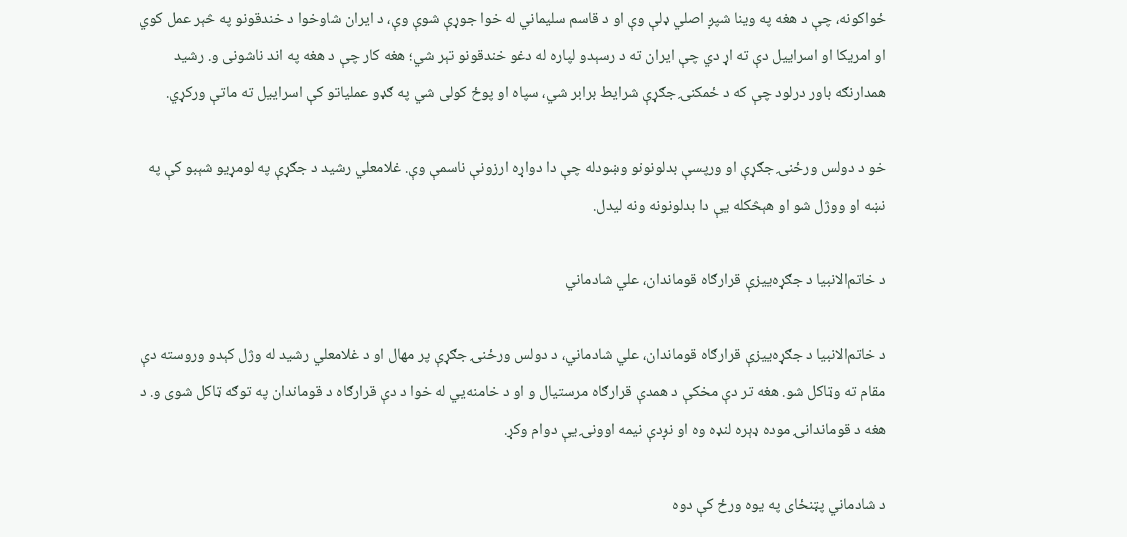ځواکونه، چې د هغه په وینا شپږ اصلي ډلې وې او د قاسم سلیماني له خوا جوړې شوې وې، د ایران شاوخوا د خندقونو په څېر عمل کوي او امریکا او اسراییل دې ته اړ دي چې ایران ته د رسېدو لپاره له دغو خندقونو تېر شي؛ هغه کار چې د هغه په اند ناشونی و. رشید همدارنګه باور درلود چې که د ځمکنۍ جګړې شرایط برابر شي، سپاه او پوځ کولی شي په ګډو عملیاتو کې اسراییل ته ماتې ورکړي.

خو د دولس ورځنۍ جګړې او ورپسې بدلونونو وښودله چې دا دواړه ارزونې ناسمې وې. غلامعلي رشید د جګړې په لومړیو شېبو کې په نښه او ووژل شو او هېڅکله یې دا بدلونونه ونه لیدل.

د خاتم‌الانبیا د جګړه‌ییزې قرارګاه قوماندان، علي شادماني

د خاتم‌الانبیا د جګړه‌ییزې قرارګاه قوماندان، علي شادماني، د دولس ورځنۍ جګړې پر مهال او د غلامعلي رشید له وژل کېدو وروسته دې مقام ته وټاکل شو. هغه تر دې مخکې د همدې قرارګاه مرستیال و او د خامنه‌یي له خوا د دې قرارګاه د قوماندان په توګه ټاکل شوی و. د هغه د قوماندانۍ موده ډېره لنډه وه او نږدې نیمه اوونۍ یې دوام وکړ.

د شادماني پټنځای په یوه ورځ کې دوه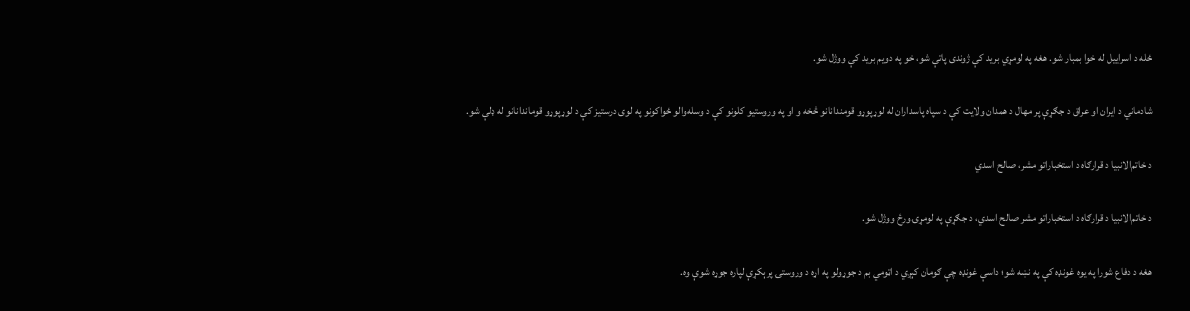ځله د اسراییل له خوا بمبار شو. هغه په لومړي برید کې ژوندی پاتې شو، خو په دویم برید کې ووژل شو.

شادماني د ایران او عراق د جګړې پر مهال د همدان ولایت کې د سپاه پاسداران له لوړپوړو قومندانانو څخه و او په وروستیو کلونو کې د وسله‌والو ځواکونو په لوی درستیز کې د لوړپوړو قوماندانانو له ډلې شو.

د خاتم‌الانبیا د قرارګاه د استخباراتو مشر، صالح اسدي

د خاتم‌الانبیا د قرارګاه د استخباراتو مشر صالح اسدي، د جګړې په لومړۍ ورځ ووژل شو.

هغه د دفاع شورا په یوه غونډه کې په نښه شو؛ داسې غونډه چې ګومان کېږي د اټومي بم د جوړولو په اړه د وروستۍ پرېکړې لپاره جوړه شوې وه.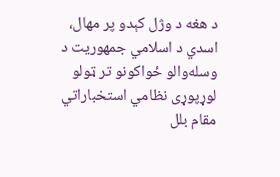د هغه د وژل کېدو پر مهال، اسدي د اسلامي جمهوریت د وسله‌والو ځواکونو تر ټولو لوړپوړی نظامي استخباراتي مقام بلل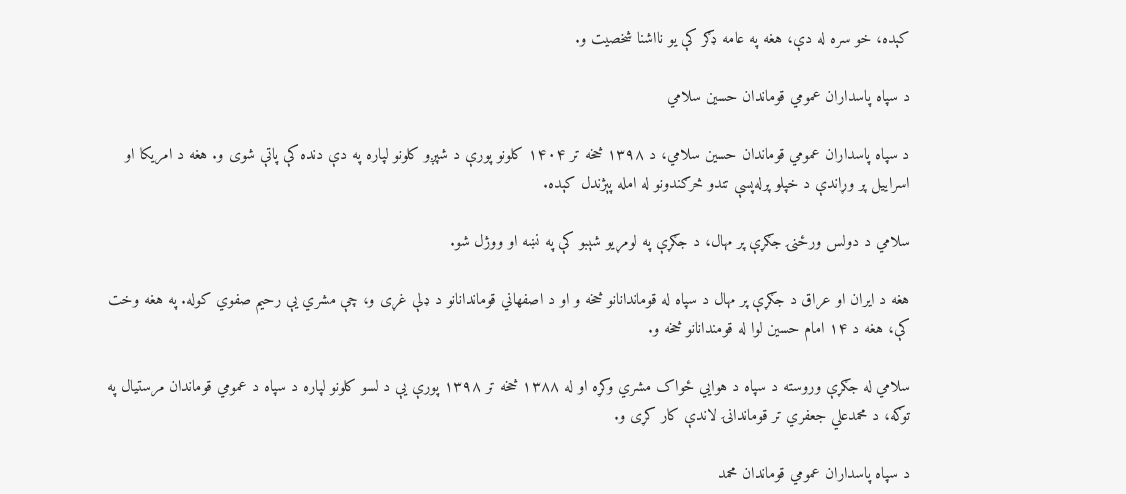کېده، خو سره له دې، هغه په عامه ډګر کې یو نااشنا شخصیت و.

د سپاه پاسداران عمومي قوماندان حسین سلامي

د سپاه پاسداران عمومي قوماندان حسین سلامي، د ۱۳۹۸ څخه تر ۱۴۰۴ کلونو پورې د شپږو کلونو لپاره په دې دنده کې پاتې شوی و. هغه د امریکا او اسراییل پر وړاندې د خپلو پرله‌پسې تندو څرګندونو له امله پېژندل کېده.

سلامي د دولس ورځنۍ جګړې پر مهال، د جګړې په لومړیو شېبو کې په نښه او ووژل شو.

هغه د ایران او عراق د جګړې پر مهال د سپاه له قوماندانانو څخه و او د اصفهاني قوماندانانو د ډلې غړی و، چې مشري یې رحیم صفوي کوله. په هغه وخت کې، هغه د ۱۴ امام حسین لوا له قومندانانو څخه و.

سلامي له جګړې وروسته د سپاه د هوايي ځواک مشري وکړه او له ۱۳۸۸ څخه تر ۱۳۹۸ پورې یې د لسو کلونو لپاره د سپاه د عمومي قوماندان مرستیال په توګه، د محمدعلي جعفري تر قوماندانۍ لاندې کار کړی و.

د سپاه پاسداران عمومي قوماندان محمد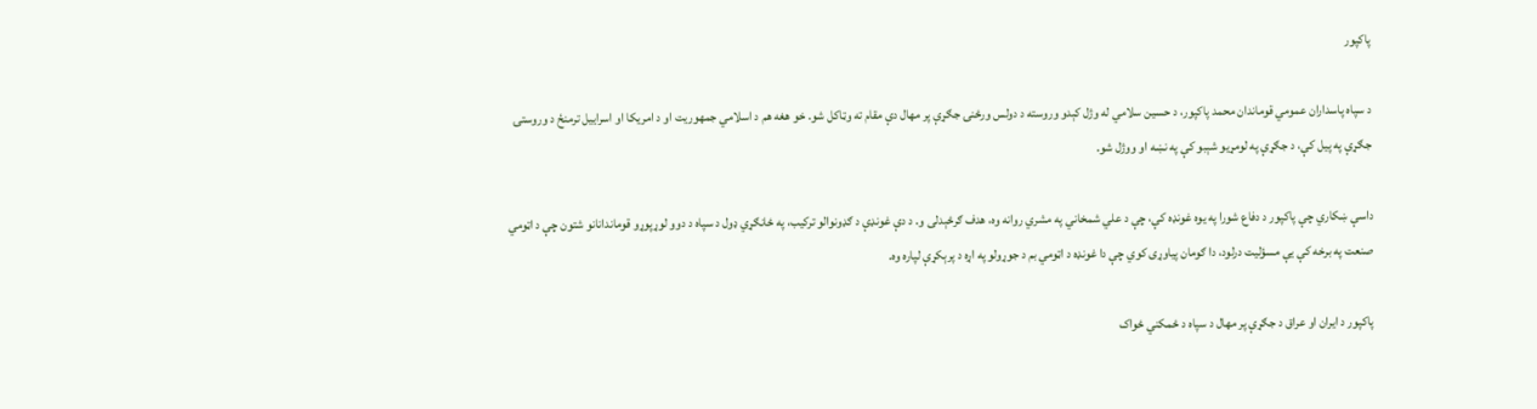پاکپور

د سپاه پاسداران عمومي قوماندان محمد پاکپور، د حسین سلامي له وژل کېدو وروسته د دولس ورځنۍ جګړې پر مهال دې مقام ته وټاکل شو. خو هغه هم د اسلامي جمهوریت او د امریکا او اسراییل ترمنځ د وروستۍ جګړې په پیل کې، د جګړې په لومړیو شېبو کې په نښه او ووژل شو.

داسې ښکاري چې پاکپور د دفاع شورا په یوه غونډه کې، چې د علي شمخاني په مشري روانه وه، هدف ګرځېدلی و. د دې غونډې د ګډونوالو ترکیب، په ځانګړي ډول د سپاه د دوو لوړپوړو قوماندانانو شتون چې د اټومي صنعت په برخه کې یې مسؤلیت درلود، دا ګومان پیاوړی کوي چې دا غونډه د اټومي بم د جوړولو په اړه د پرېکړې لپاره وه.

پاکپور د ایران او عراق د جګړې پر مهال د سپاه د ځمکني ځواک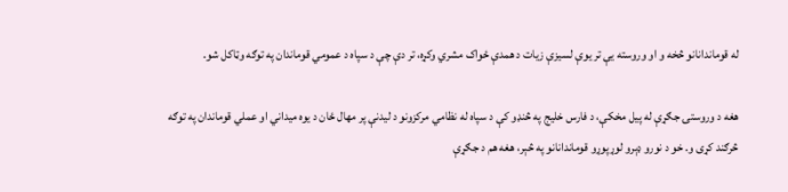له قوماندانانو څخه و او وروسته یې تر یوې لسیزې زیات د همدې ځواک مشري وکړه، تر دې چې د سپاه د عمومي قوماندان په توګه وټاکل شو.

هغه د وروستۍ جګړې له پیل مخکې، د فارس خلیج په څنډو کې د سپاه له نظامي مرکزونو د لیدنې پر مهال ځان د یوه میداني او عملي قوماندان په توګه څرګند کړی و. خو د نورو ډېرو لوړپوړو قوماندانانو په څېر، هغه هم د جګړې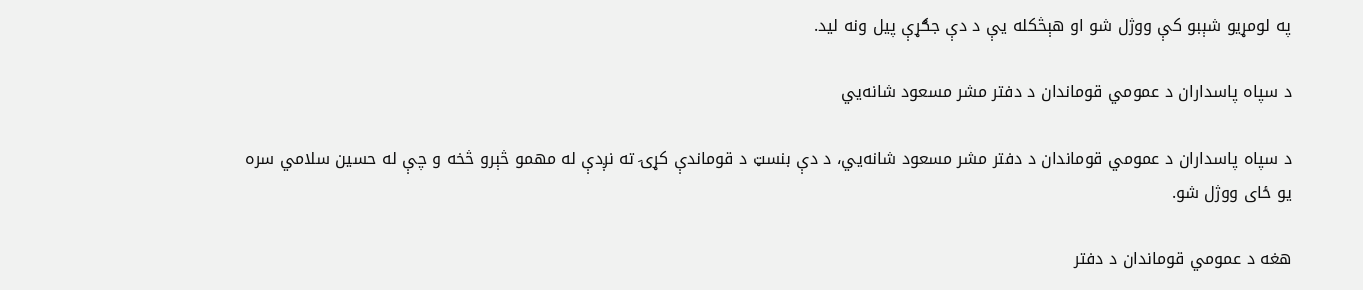په لومړیو شېبو کې ووژل شو او هېڅکله یې د دې جګړې پیل ونه لید.

د سپاه پاسداران د عمومي قوماندان د دفتر مشر مسعود شانه‌يي

د سپاه پاسداران د عمومي قوماندان د دفتر مشر مسعود شانه‌يي، د دې بنسټ د قوماندې کړۍ ته نږدې له مهمو څېرو څخه و چې له حسین سلامي سره یو ځای ووژل شو.

هغه د عمومي قوماندان د دفتر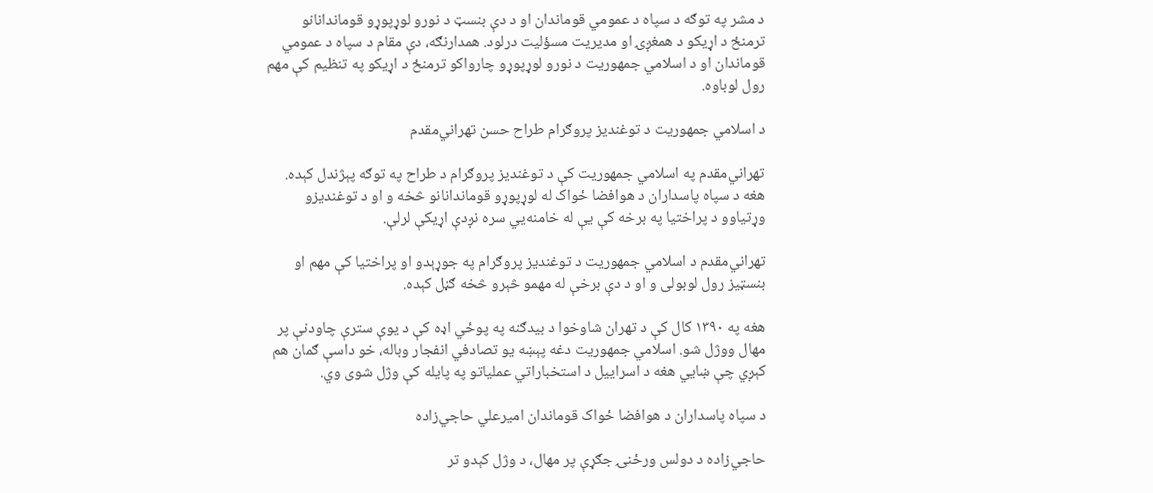د مشر په توګه د سپاه د عمومي قوماندان او د دې بنسټ د نورو لوړپوړو قوماندانانو ترمنځ د اړیکو د همغږۍ او مدیریت مسؤلیت درلود. همدارنګه، دې مقام د سپاه د عمومي قوماندان او د اسلامي جمهوریت د نورو لوړپوړو چارواکو ترمنځ د اړیکو په تنظیم کې مهم رول لوباوه.

د اسلامي جمهوریت د توغندیز پروګرام طراح حسن تهراني‌مقدم

تهراني‌مقدم په اسلامي جمهوریت کې د توغندیز پروګرام د طراح په توګه پېژندل کېده. هغه د سپاه پاسداران د هوافضا ځواک له لوړپوړو قوماندانانو څخه و او د توغندیزو وړتیاوو د پراختیا په برخه کې یې له خامنه‌یي سره نږدې اړیکې لرلې.

تهراني‌مقدم د اسلامي جمهوریت د توغندیز پروګرام په جوړېدو او پراختیا کې مهم او بنسټیز رول لوبولی و او د دې برخې له مهمو څېرو څخه ګڼل کېده.

هغه په ۱۳۹۰ کال کې د تهران شاوخوا د بیدګنه په پوځي اډه کې د یوې سترې چاودنې پر مهال ووژل شو. اسلامي جمهوریت دغه پېښه یو تصادفي انفجار وباله، خو داسې ګمان هم کېږي چې ښايي هغه د اسراییل د استخباراتي عملیاتو په پایله کې وژل شوی وي.

د سپاه پاسداران د هوافضا ځواک قوماندان امیرعلي حاجي‌زاده

حاجي‌زاده د دولس ورځنۍ جګړې پر مهال، د وژل کېدو تر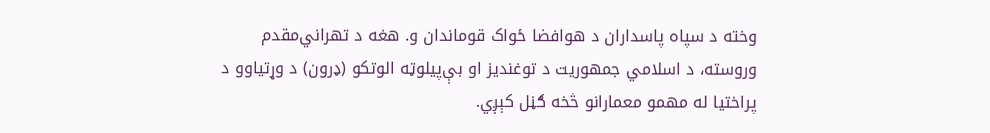وخته د سپاه پاسداران د هوافضا ځواک قوماندان و. هغه د تهراني‌مقدم وروسته، د اسلامي جمهوریت د توغندیز او بې‌پیلوټه الوتکو (ډرون) د وړتیاوو د پراختیا له مهمو معمارانو څخه ګڼل کېږي.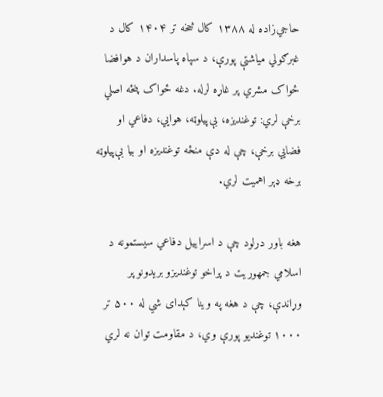حاجي‌زاده له ۱۳۸۸ کال څخه تر ۱۴۰۴ کال د غبرګولي میاشتې پورې، د سپاه پاسداران د هوافضا ځواک مشري پر غاړه لرله. دغه ځواک پنځه اصلي برخې لري: توغندیزه، بې‌پیلوټه، هوايي، دفاعي او فضايي برخې، چې له دې منځه توغندیزه او بیا بې‌پیلوټه برخه ډېر اهمیت لري.

هغه باور درلود چې د اسراییل دفاعي سیستمونه د اسلامي جمهوریت د پراخو توغندیزو بریدونو پر وړاندې، چې د هغه په وینا کېدای شي له ۵۰۰ تر ۱۰۰۰ توغندیو پورې وي، د مقاومت توان نه لري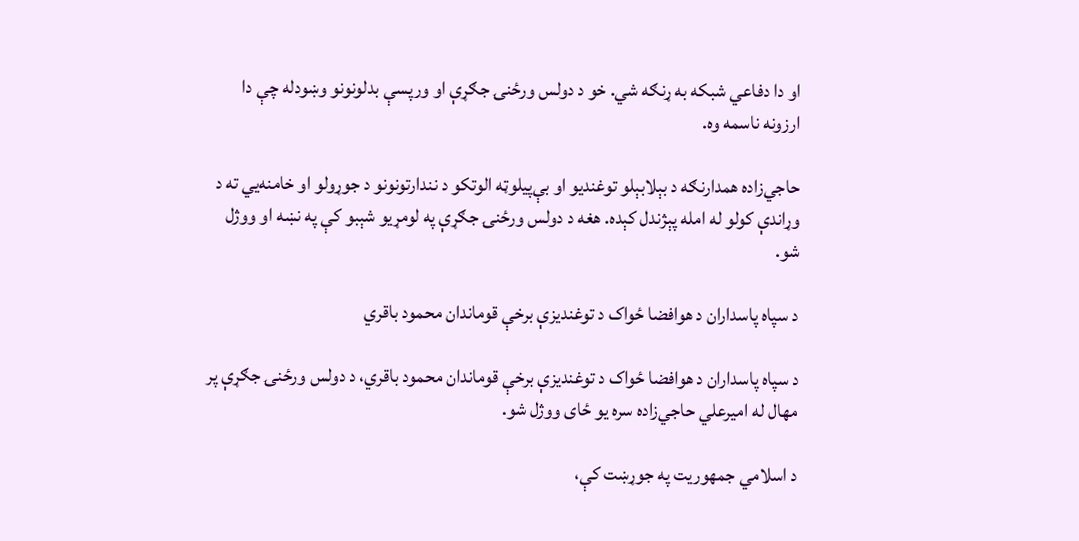او دا دفاعي شبکه به ړنګه شي. خو د دولس ورځنۍ جګړې او ورپسې بدلونونو وښودله چې دا ارزونه ناسمه وه.

حاجي‌زاده همدارنګه د بېلابېلو توغندیو او بې‌پیلوټه الوتکو د نندارتونونو د جوړولو او خامنه‌یي ته د وړاندې کولو له امله پېژندل کېده. هغه د دولس ورځنۍ جګړې په لومړیو شېبو کې په نښه او ووژل شو.

د سپاه پاسداران د هوافضا ځواک د توغندیزې برخې قوماندان محمود باقري

د سپاه پاسداران د هوافضا ځواک د توغندیزې برخې قوماندان محمود باقري، د دولس ورځنۍ جګړې پر مهال له امیرعلي حاجي‌زاده سره یو ځای ووژل شو.

د اسلامي جمهوریت په جوړښت کې،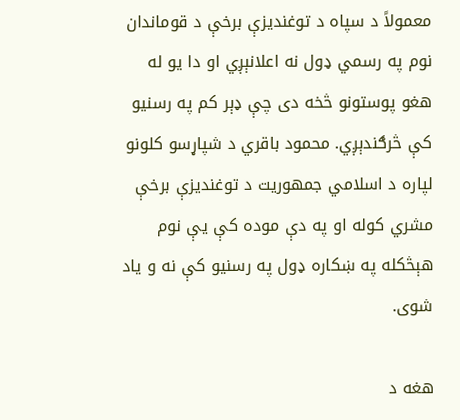معمولاً د سپاه د توغندیزې برخې د قوماندان نوم په رسمي ډول نه اعلانېږي او دا یو له هغو پوستونو څخه دی چې ډېر کم په رسنیو کې څرګندېږي. محمود باقري د شپاړسو کلونو لپاره د اسلامي جمهوریت د توغندیزې برخې مشري کوله او په دې موده کې یې نوم هېڅکله په ښکاره ډول په رسنیو کې نه و یاد شوی.

هغه د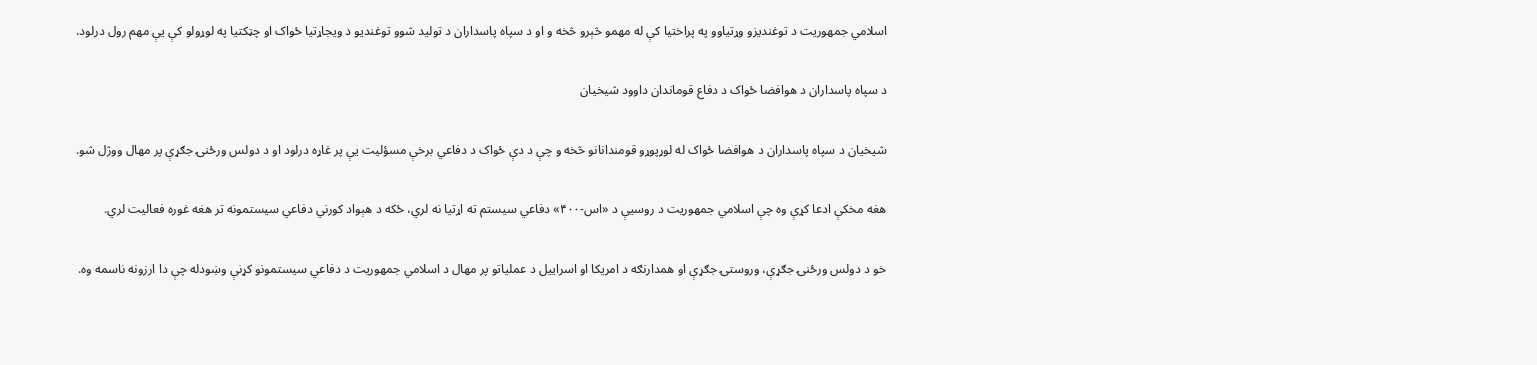اسلامي جمهوریت د توغندیزو وړتیاوو په پراختیا کې له مهمو څېرو څخه و او د سپاه پاسداران د تولید شوو توغندیو د ویجاړتیا ځواک او چټکتیا په لوړولو کې یې مهم رول درلود.

د سپاه پاسداران د هوافضا ځواک د دفاع قوماندان داوود شیخیان

شیخیان د سپاه پاسداران د هوافضا ځواک له لوړپوړو قومندانانو څخه و چې د دې ځواک د دفاعي برخې مسؤلیت یې پر غاړه درلود او د دولس ورځنۍ جګړې پر مهال ووژل شو.

هغه مخکې ادعا کړې وه چې اسلامي جمهوریت د روسیې د «اس-۴۰۰» دفاعي سیستم ته اړتیا نه لري، ځکه د هېواد کورني دفاعي سیستمونه تر هغه غوره فعالیت لري.

خو د دولس ورځنۍ جګړې، وروستۍ جګړې او همدارنګه د امریکا او اسراییل د عملیاتو پر مهال د اسلامي جمهوریت د دفاعي سیستمونو کړنې وښودله چې دا ارزونه ناسمه وه.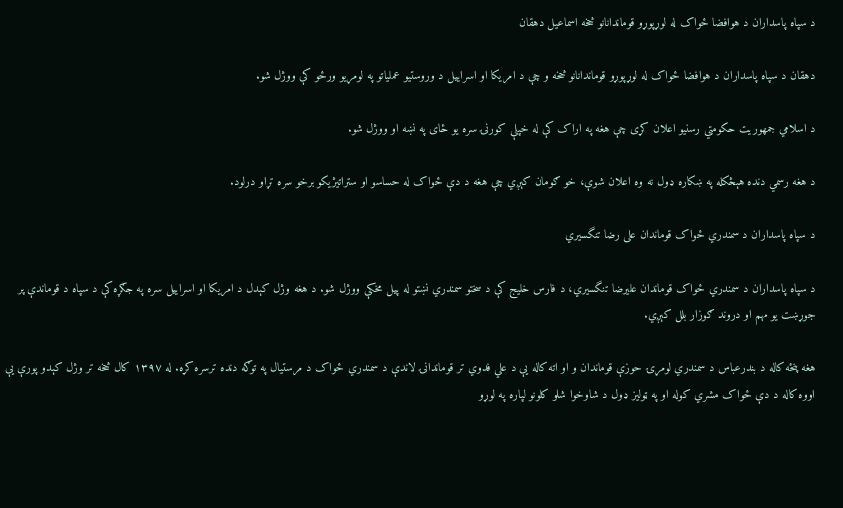د سپاه پاسداران د هوافضا ځواک له لوړپوړو قوماندانانو څخه اسماعیل دهقان

دهقان د سپاه پاسداران د هوافضا ځواک له لوړپوړو قوماندانانو څخه و چې د امریکا او اسراییل د وروستیو عملیاتو په لومړیو ورځو کې ووژل شو.

د اسلامي جمهوریت حکومتي رسنیو اعلان کړی چې هغه په اراک کې له خپلې کورنۍ سره یو ځای په نښه او ووژل شو.

د هغه رسمي دنده هېڅکله په ښکاره ډول نه وه اعلان شوې، خو ګومان کېږي چې هغه د دې ځواک له حساسو او ستراتیژیکو برخو سره تړاو درلود.

د سپاه پاسداران د سمندري ځواک قوماندان علی رضا تنگسیري

د سپاه پاسداران د سمندري ځواک قوماندان علیرضا تنگسیري، د فارس خلیج کې د سختو سمندري نښتو له پیل مخکې ووژل شو. د هغه وژل کېدل د امریکا او اسراییل سره په جګړه کې د سپاه د قوماندې پر جوړښت یو مهم او دروند ګوزار بلل کېږي.

هغه پنځه کاله د بندرعباس د سمندري لومړۍ حوزې قوماندان و او اته کاله یې د علي فدوي تر قوماندانۍ لاندې د سمندري ځواک د مرستیال په توګه دنده ترسره کړه. له ۱۳۹۷ کال څخه تر وژل کېدو پورې یې اووه کاله د دې ځواک مشري کوله او په ټولیز ډول د شاوخوا شلو کلونو لپاره په لوړو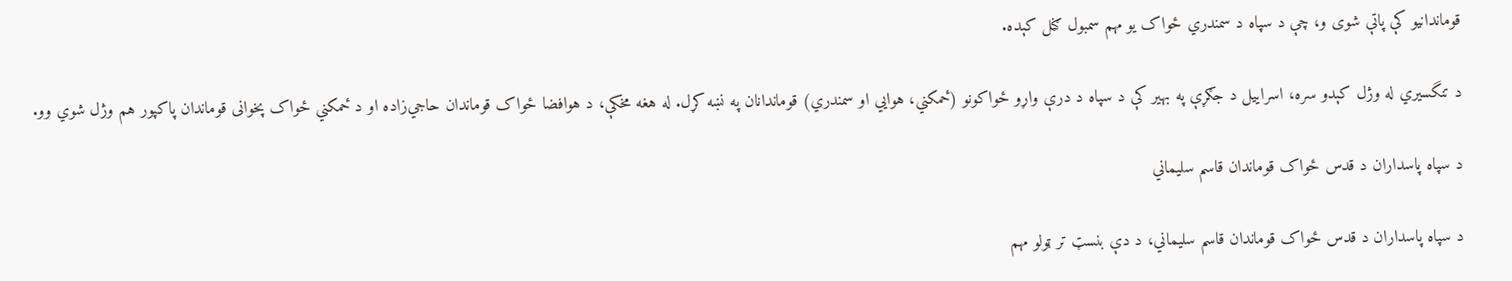قوماندانيو کې پاتې شوی و، چې د سپاه د سمندري ځواک یو مهم سمبول ګڼل کېده.

د تنگسیري له وژل کېدو سره، اسراییل د جګړې په بهیر کې د سپاه د درې واړو ځواکونو (ځمکني، هوايي او سمندري) قوماندانان په نښه کړل. له هغه مخکې، د هوافضا ځواک قوماندان حاجي‌زاده او د ځمکني ځواک پخوانی قوماندان پاکپور هم وژل شوي وو.

د سپاه پاسداران د قدس ځواک قوماندان قاسم سلیماني

د سپاه پاسداران د قدس ځواک قوماندان قاسم سلیماني، د دې بنسټ تر ټولو مهم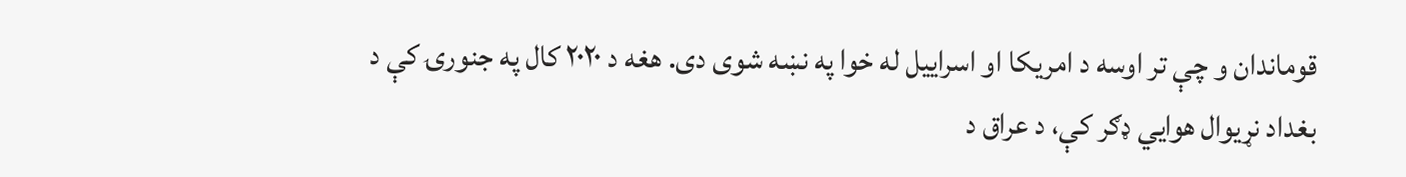قوماندان و چې تر اوسه د امریکا او اسراییل له خوا په نښه شوی دی. هغه د ۲۰۲۰ کال په جنورۍ کې د بغداد نړیوال هوايي ډګر کې، د عراق د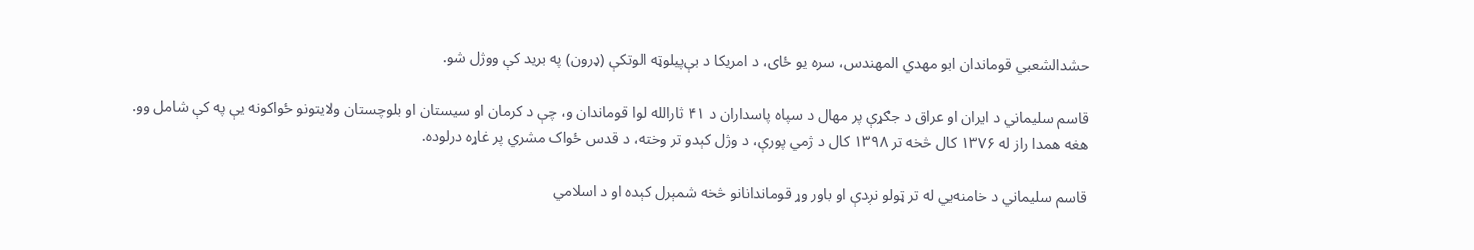حشدالشعبي قوماندان ابو مهدي المهندس، سره یو ځای، د امریکا د بې‌پیلوټه الوتکې (ډرون) په برید کې ووژل شو.

قاسم سلیماني د ایران او عراق د جګړې پر مهال د سپاه پاسداران د ۴۱ ثارالله لوا قوماندان و، چې د کرمان او سیستان او بلوچستان ولایتونو ځواکونه یې په کې شامل وو. هغه همدا راز له ۱۳۷۶ کال څخه تر ۱۳۹۸ کال د ژمي پورې، د وژل کېدو تر وخته، د قدس ځواک مشري پر غاړه درلوده.

قاسم سلیماني د خامنه‌یي له تر ټولو نږدې او باور وړ قوماندانانو څخه شمېرل کېده او د اسلامي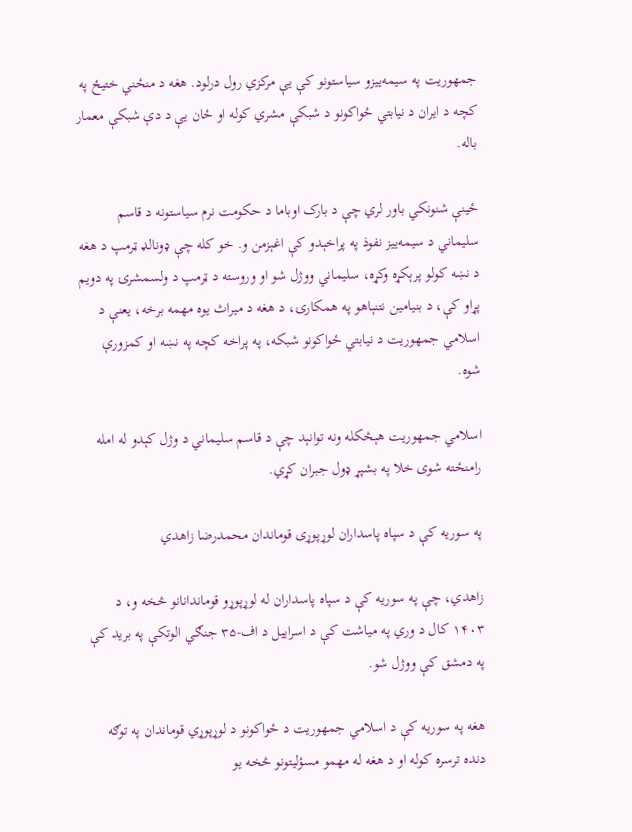جمهوریت په سیمه‌ییزو سیاستونو کې یې مرکزي رول درلود. هغه د منځني ختیځ په کچه د ایران د نیابتي ځواکونو د شبکې مشري کوله او ځان یې د دې شبکې معمار باله.

ځینې شنونکي باور لري چې د بارک اوباما د حکومت نرم سیاستونه د قاسم سلیماني د سیمه‌ییز نفوذ په پراخېدو کې اغېزمن و. خو کله چې ډونالډ ټرمپ د هغه د نښه کولو پرېکړه وکړه، سلیماني ووژل شو او وروسته د ټرمپ د ولسمشرۍ په دویم پړاو کې، د بنیامین نتنېاهو په همکارۍ، د هغه د میراث یوه مهمه برخه، یعنې د اسلامي جمهوریت د نیابتي ځواکونو شبکه، په پراخه کچه په نښه او کمزورې شوه.

اسلامي جمهوریت هېڅکله ونه توانېد چې د قاسم سلیماني د وژل کېدو له امله رامنځته شوی خلا په بشپړ ډول جبران کړي.

په سوریه کې د سپاه پاسداران لوړپوړی قوماندان محمدرضا زاهدي

زاهدي، چې په سوریه کې د سپاه پاسداران له لوړپوړو قوماندانانو څخه و، د ۱۴۰۳ کال د وري په میاشت کې د اسراییل د اف-۳۵ جنګي الوتکې په برید کې په دمشق کې ووژل شو.

هغه په سوریه کې د اسلامي جمهوریت د ځواکونو د لوړپوړي قوماندان په توګه دنده ترسره کوله او د هغه له مهمو مسؤلیتونو څخه یو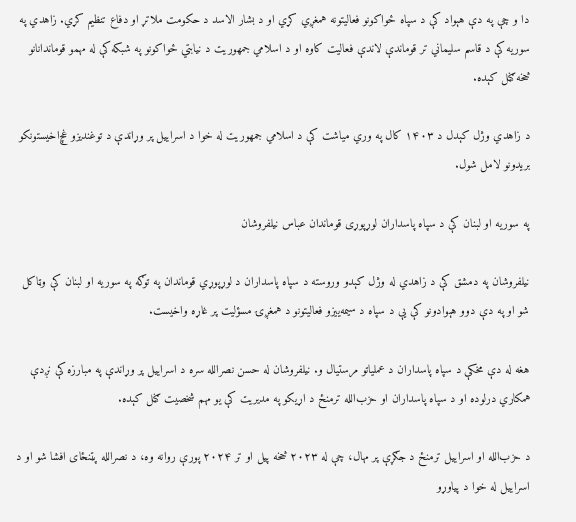دا و چې په دې هېواد کې د سپاه ځواکونو فعالیتونه همغږي کړي او د بشار الاسد د حکومت ملاتړ او دفاع تنظیم کړي. زاهدي په سوریه کې د قاسم سلیماني تر قوماندې لاندې فعالیت کاوه او د اسلامي جمهوریت د نیابتي ځواکونو په شبکه کې له مهمو قوماندانانو څخه ګڼل کېده.

د زاهدي وژل کېدل د ۱۴۰۳ کال په وري میاشت کې د اسلامي جمهوریت له خوا د اسراییل پر وړاندې د توغندیزو غچ‌اخیستونکو بریدونو لامل شول.

په سوریه او لبنان کې د سپاه پاسداران لوړپوړی قوماندان عباس نیلفروشان

نیلفروشان په دمشق کې د زاهدي له وژل کېدو وروسته د سپاه پاسداران د لوړپوړي قوماندان په توګه په سوریه او لبنان کې وټاکل شو او په دې دوو هېوادونو کې یې د سپاه د سیمه‌ییزو فعالیتونو د همغږۍ مسؤلیت پر غاړه واخیست.

هغه له دې مخکې د سپاه پاسداران د عملیاتو مرستیال و. نیلفروشان له حسن نصرالله سره د اسراییل پر وړاندې په مبارزه کې نږدې همکاري درلوده او د سپاه پاسداران او حزب‌الله ترمنځ د اړیکو په مدیریت کې یو مهم شخصیت ګڼل کېده.

د حزب‌الله او اسراییل ترمنځ د جګړې پر مهال، چې له ۲۰۲۳ څخه پیل او تر ۲۰۲۴ پورې روانه وه، د نصرالله پټنځای افشا شو او د اسراییل له خوا د پیاوړو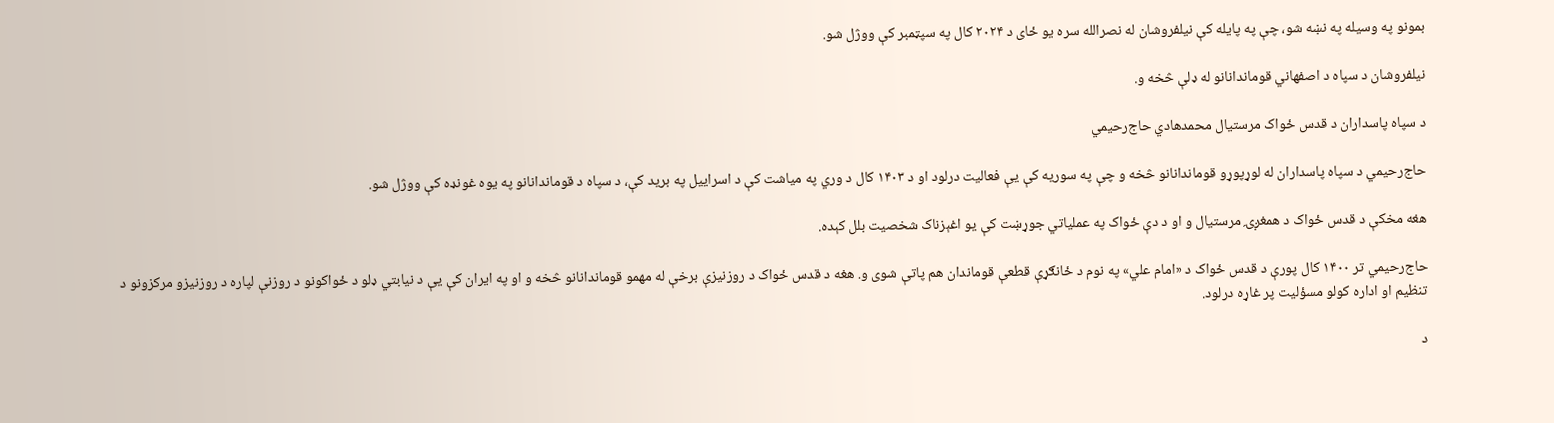بمونو په وسیله په نښه شو، چې په پایله کې نیلفروشان له نصرالله سره یو ځای د ۲۰۲۴ کال په سپټمبر کې ووژل شو.

نیلفروشان د سپاه د اصفهاني قوماندانانو له ډلې څخه و.

د سپاه پاسداران د قدس ځواک مرستیال محمدهادي حاج‌رحيمي

حاج‌رحيمي د سپاه پاسداران له لوړپوړو قوماندانانو څخه و چې په سوریه کې یې فعالیت درلود او د ۱۴۰۳ کال د وري په میاشت کې د اسراییل په برید کې، د سپاه د قوماندانانو په یوه غونډه کې ووژل شو.

هغه مخکې د قدس ځواک د همغږۍ مرستیال و او د دې ځواک په عملیاتي جوړښت کې یو اغېزناک شخصیت بلل کېده.

حاج‌رحيمي تر ۱۴۰۰ کال پورې د قدس ځواک د «امام علي» په نوم د ځانګړې قطعې قوماندان هم پاتې شوی و. هغه د قدس ځواک د روزنیزې برخې له مهمو قوماندانانو څخه و او په ایران کې یې د نیابتي ډلو د ځواکونو د روزنې لپاره د روزنیزو مرکزونو د تنظیم او اداره کولو مسؤلیت پر غاړه درلود.

د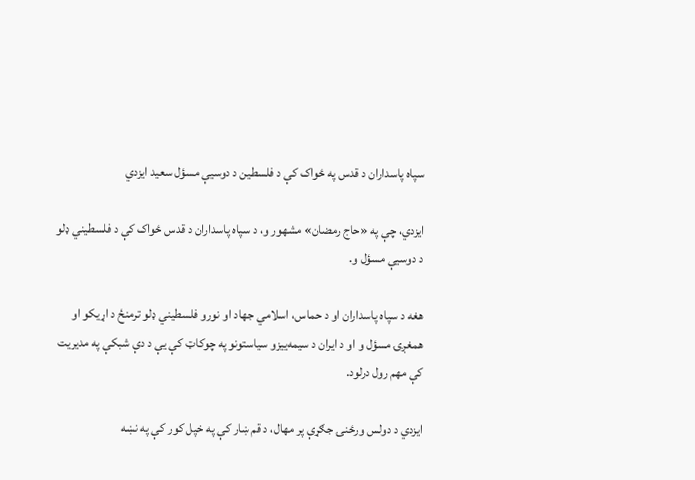سپاه پاسداران د قدس په ځواک کې د فلسطین د دوسیې مسؤل سعید ایزدي

ایزدي، چې په «حاج رمضان» مشهور و، د سپاه پاسداران د قدس ځواک کې د فلسطیني ډلو د دوسیې مسؤل و.

هغه د سپاه پاسداران او د حماس، اسلامي جهاد او نورو فلسطیني ډلو ترمنځ د اړیکو او همغږۍ مسؤل و او د ایران د سیمه‌ییزو سیاستونو په چوکاټ کې یې د دې شبکې په مدیریت کې مهم رول درلود.

ایزدي د دولس ورځنۍ جګړې پر مهال، د قم ښار کې په خپل کور کې په نښه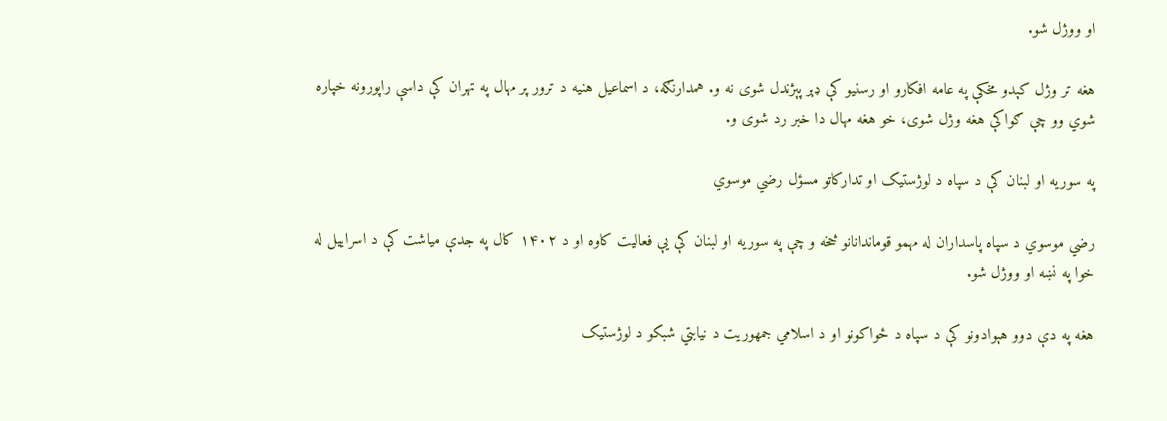او ووژل شو.

هغه تر وژل کېدو مخکې په عامه افکارو او رسنیو کې ډېر پېژندل شوی نه و. همدارنګه، د اسماعیل هنیه د ترور پر مهال په تهران کې داسې راپورونه خپاره شوي وو چې ګواکې هغه وژل شوی، خو هغه مهال دا خبر رد شوی و.

په سوریه او لبنان کې د سپاه د لوژستیک او تدارکاتو مسؤل رضي موسوي

رضي موسوي د سپاه پاسداران له مهمو قوماندانانو څخه و چې په سوریه او لبنان کې یې فعالیت کاوه او د ۱۴۰۲ کال په جدې میاشت کې د اسراییل له خوا په نښه او ووژل شو.

هغه په دې دوو هېوادونو کې د سپاه د ځواکونو او د اسلامي جمهوریت د نیابتي شبکو د لوژستیک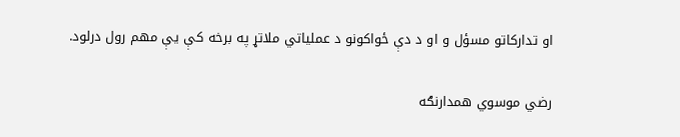او تدارکاتو مسؤل و او د دې ځواکونو د عملیاتي ملاتړ په برخه کې یې مهم رول درلود.

رضي موسوي همدارنګه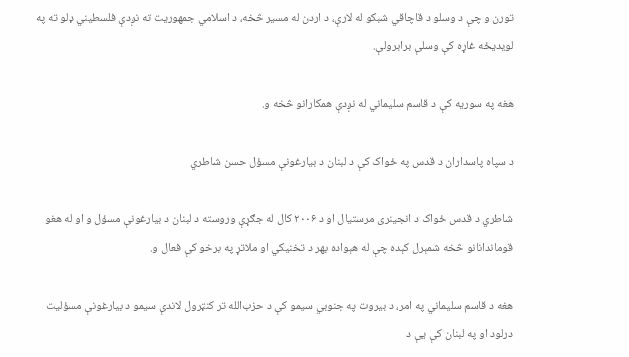تورن و چې د وسلو د قاچاقي شبکو له لارې، د اردن له مسیر څخه، د اسلامي جمهوریت ته نږدې فلسطیني ډلو ته په لویدیځه غاړه کې وسلې برابرولې.

هغه په سوریه کې د قاسم سلیماني له نږدې همکارانو څخه و.

د سپاه پاسداران د قدس په ځواک کې د لبنان د بیارغونې مسؤل حسن شاطري

شاطري د قدس ځواک د انجینری مرستیال او د ۲۰۰۶ کال له جګړې وروسته د لبنان د بیارغونې مسؤل و او له هغو قوماندانانو څخه شمېرل کېده چې له هېواده بهر د تخنیکي او ملاتړ په برخو کې فعال و.

هغه د قاسم سلیماني په امر، د بیروت په جنوبي سیمو کې د حزب‌الله تر کنټرول لاندې سیمو د بیارغونې مسؤلیت درلود او په لبنان کې یې د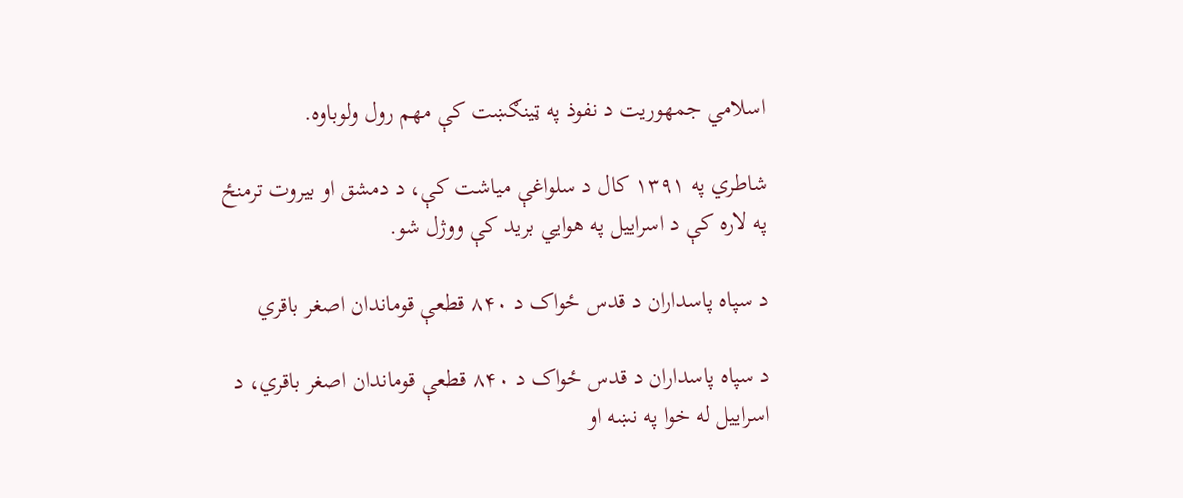اسلامي جمهوریت د نفوذ په ټینګښت کې مهم رول ولوباوه.

شاطري په ۱۳۹۱ کال د سلواغې میاشت کې، د دمشق او بیروت ترمنځ په لاره کې د اسراییل په هوايي برید کې ووژل شو.

د سپاه پاسداران د قدس ځواک د ۸۴۰ قطعې قوماندان اصغر باقري

د سپاه پاسداران د قدس ځواک د ۸۴۰ قطعې قوماندان اصغر باقري، د اسراییل له خوا په نښه او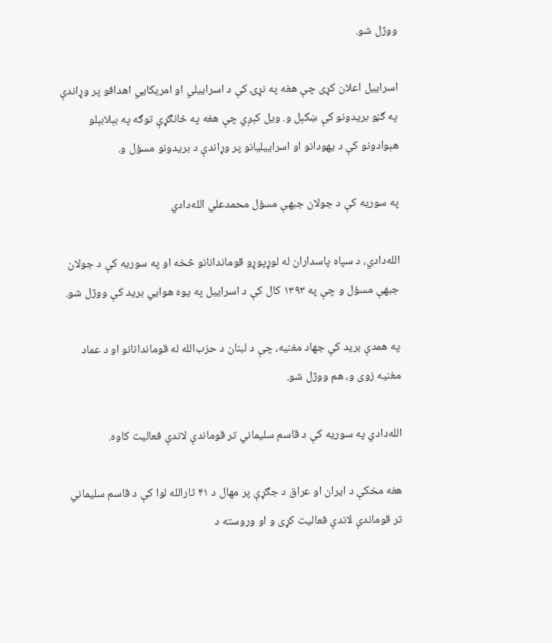ووژل شو.

اسراییل اعلان کړی چې هغه په نړۍ کې د اسراییلي او امریکایي اهدافو پر وړاندې په ګڼو بریدونو کې ښکېل و. ویل کېږي چې هغه په ځانګړې توګه په بېلابېلو هېوادونو کې د یهودانو او اسراییلیانو پر وړاندې د بریدونو مسؤل و.

په سوریه کې د جولان جبهې مسؤل محمدعلي الله‌دادي

الله‌دادي، د سپاه پاسداران له لوړپوړو قوماندانانو څخه او په سوریه کې د جولان جبهې مسؤل و چې په ۱۳۹۳ کال کې د اسراییل په یوه هوايي برید کې ووژل شو.

په همدې برید کې جهاد مغنیه، چې د لبنان د حزب‌الله له قوماندانانو او د عماد مغنیه زوی و، هم ووژل شو.

الله‌دادي په سوریه کې د قاسم سلیماني تر قوماندې لاندې فعالیت کاوه.

هغه مخکې د ایران او عراق د جګړې پر مهال د ۴۱ ثارالله لوا کې د قاسم سلیماني تر قوماندې لاندې فعالیت کړی و او وروسته د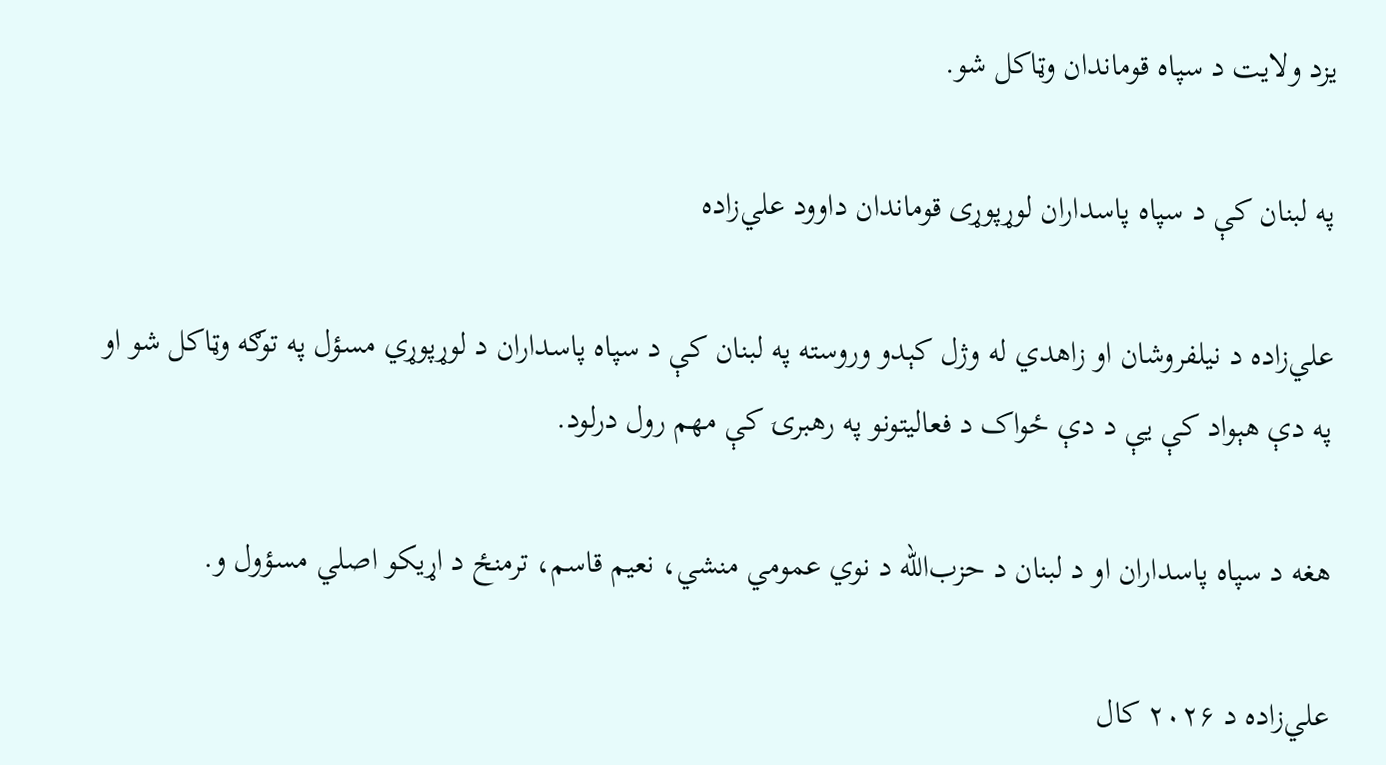یزد ولایت د سپاه قوماندان وټاکل شو.

په لبنان کې د سپاه پاسداران لوړپوړی قوماندان داوود علي‌زاده

علي‌زاده د نیلفروشان او زاهدي له وژل کېدو وروسته په لبنان کې د سپاه پاسداران د لوړپوړي مسؤل په توګه وټاکل شو او په دې هېواد کې یې د دې ځواک د فعالیتونو په رهبرۍ کې مهم رول درلود.

هغه د سپاه پاسداران او د لبنان د حزب‌الله د نوي عمومي منشي، نعیم قاسم، ترمنځ د اړیکو اصلي مسؤول و.

علي‌زاده د ۲۰۲۶ کال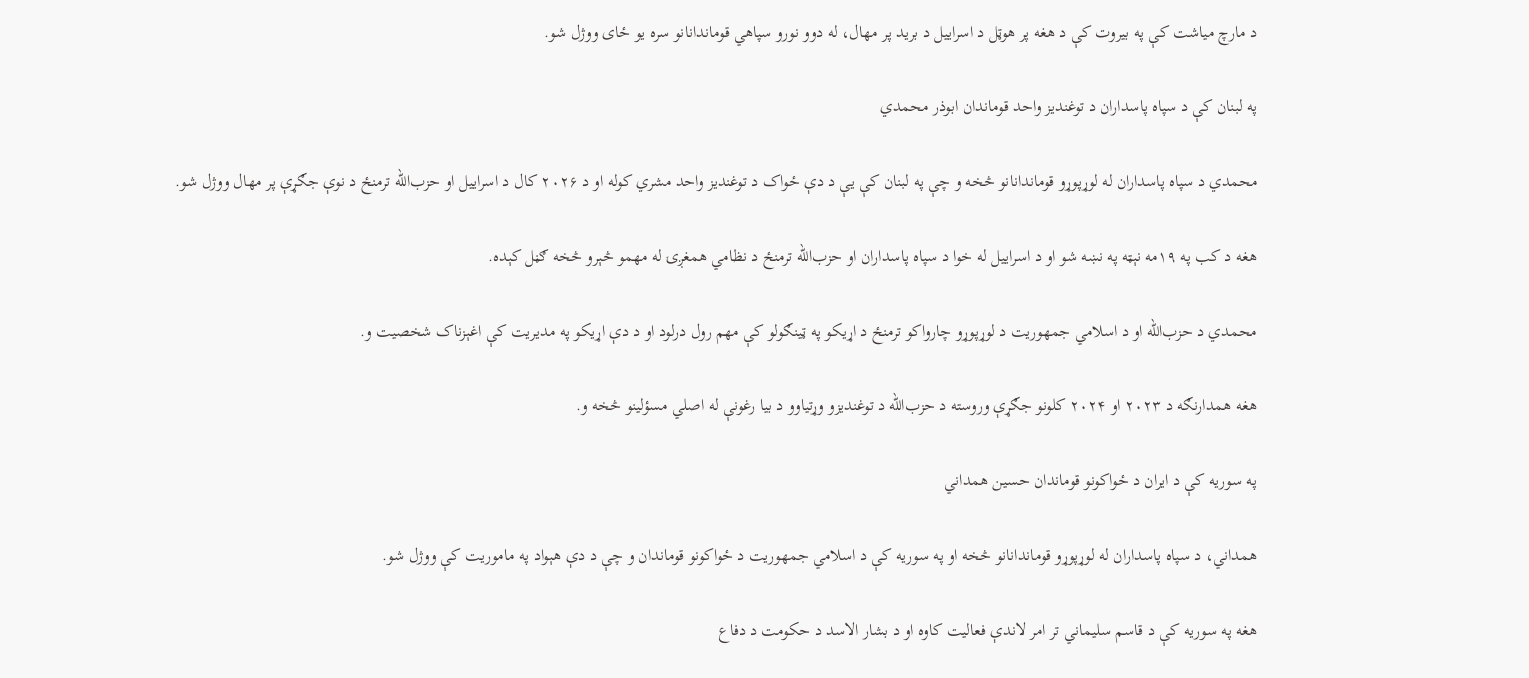د مارچ میاشت کې په بیروت کې د هغه پر هوټل د اسراییل د برید پر مهال، له دوو نورو سپاهي قوماندانانو سره یو ځای ووژل شو.

په لبنان کې د سپاه پاسداران د توغندیز واحد قوماندان ابوذر محمدي

محمدي د سپاه پاسداران له لوړپوړو قوماندانانو څخه و چې په لبنان کې یې د دې ځواک د توغندیز واحد مشري کوله او د ۲۰۲۶ کال د اسراییل او حزب‌الله ترمنځ د نوې جګړې پر مهال ووژل شو.

هغه د کب په ۱۹مه نېټه په نښه شو او د اسراییل له خوا د سپاه پاسداران او حزب‌الله ترمنځ د نظامي همغږۍ له مهمو څېرو څخه ګڼل کېده.

محمدي د حزب‌الله او د اسلامي جمهوریت د لوړپوړو چارواکو ترمنځ د اړیکو په ټینګولو کې مهم رول درلود او د دې اړیکو په مدیریت کې اغېزناک شخصیت و.

هغه همدارنګه د ۲۰۲۳ او ۲۰۲۴ کلونو جګړې وروسته د حزب‌الله د توغندیزو وړتیاوو د بیا رغونې له اصلي مسؤلینو څخه و.

په سوریه کې د ایران د ځواکونو قوماندان حسین همداني

همداني، د سپاه پاسداران له لوړپوړو قوماندانانو څخه او په سوریه کې د اسلامي جمهوریت د ځواکونو قوماندان و چې د دې هېواد په ماموریت کې ووژل شو.

هغه په سوریه کې د قاسم سلیماني تر امر لاندې فعالیت کاوه او د بشار الاسد د حکومت د دفاع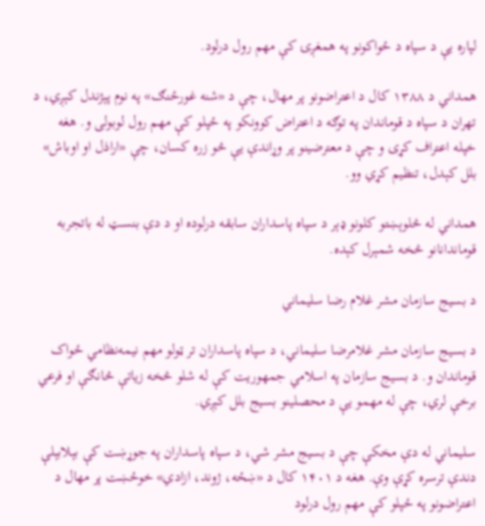لپاره یې د سپاه د ځواکونو په همغږۍ کې مهم رول درلود.

همداني د ۱۳۸۸ کال د اعتراضونو پر مهال، چې د «شنه غورځنګ» په نوم پېژندل کېږي، د تهران د سپاه د قوماندان په توګه د اعتراض کوونکو په ځپلو کې مهم رول لوبولی و. هغه خپله اعتراف کړی و چې د معترضینو پر وړاندې یې څو زره کسان، چې «اراذل او اوباش» بلل کېدل، تنظیم کړي وو.

همداني له څلوېښتو کلونو ډېر د سپاه پاسداران سابقه درلوده او د دې بنسټ له باتجربه قوماندانانو څخه شمېرل کېده.

د بسیج سازمان مشر غلام رضا سلیماني

د بسیج سازمان مشر غلامرضا سلیماني، د سپاه پاسداران تر ټولو مهم نیمه‌نظامي ځواک قوماندان و. د بسیج سازمان په اسلامي جمهوریت کې له شلو څخه زیاتې څانګې او فرعي برخې لري، چې له مهمو یې د محصلینو بسیج بلل کېږي.

سلیماني له دې مخکې چې د بسیج مشر شي، د سپاه پاسداران په جوړښت کې بېلابېلې دندې ترسره کړې وې. هغه د ۱۴۰۱ کال د «ښځه، ژوند، ازادي» خوځښت پر مهال د اعتراضونو په ځپلو کې مهم رول درلود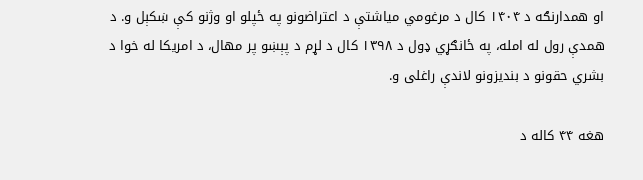او همدارنګه د ۱۴۰۴ کال د مرغومي میاشتې د اعتراضونو په ځپلو او وژنو کې ښکېل و. د همدې رول له امله، په ځانګړي ډول د ۱۳۹۸ کال د لړم د پېښو پر مهال، د امریکا له خوا د بشري حقونو د بندیزونو لاندې راغلی و.

هغه ۴۴ کاله د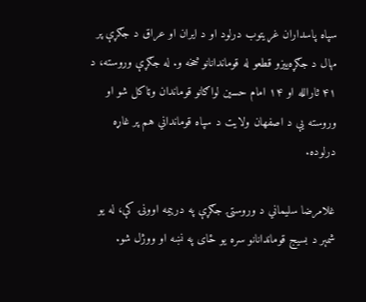سپاه پاسداران غړیتوب درلود او د ایران او عراق د جګړې پر مهال د جګړه‌ییزو قطعو له قوماندانانو څخه و. له جګړې وروسته، د ۴۱ ثارالله او ۱۴ امام حسین لواګانو قوماندان وټاکل شو او وروسته یې د اصفهان ولایت د سپاه قومانداني هم پر غاړه درلوده.

غلامرضا سلیماني د وروستۍ جګړې په درېیمه اوونۍ کې، له یو شمېر د بسیج قوماندانانو سره یو ځای په نښه او ووژل شو.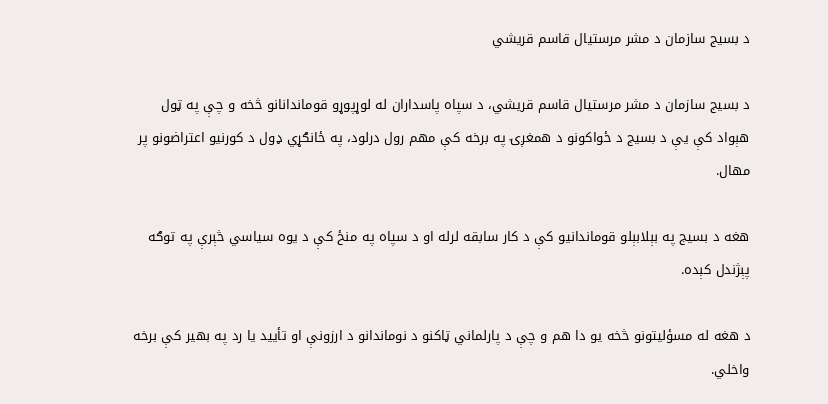د بسیج سازمان د مشر مرستیال قاسم قریشي

د بسیج سازمان د مشر مرستیال قاسم قریشي، د سپاه پاسداران له لوړپوړو قوماندانانو څخه و چې په ټول هېواد کې یې د بسیج د ځواکونو د همغږۍ په برخه کې مهم رول درلود، په ځانګړي ډول د کورنیو اعتراضونو پر مهال.

هغه د بسیج په بېلابېلو قوماندانیو کې د کار سابقه لرله او د سپاه په منځ کې د یوه سیاسي څېرې په توګه پېژندل کېده.

د هغه له مسؤلیتونو څخه یو دا هم و چې د پارلماني ټاکنو د نوماندانو د ارزونې او تأیید یا رد په بهیر کې برخه واخلي.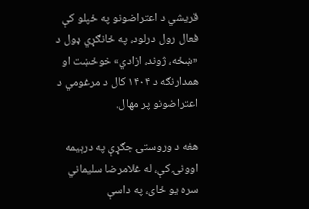قریشي د اعتراضونو په ځپلو کې فعال رول درلود، په ځانګړي ډول د «ښځه، ژوند، ازادي» خوځښت او همدارنګه د ۱۴۰۴ کال د مرغومي د اعتراضونو پر مهال.

هغه د وروستۍ جګړې په درېیمه اوونۍ کې، له غلامرضا سلیماني سره یو ځای، په داسې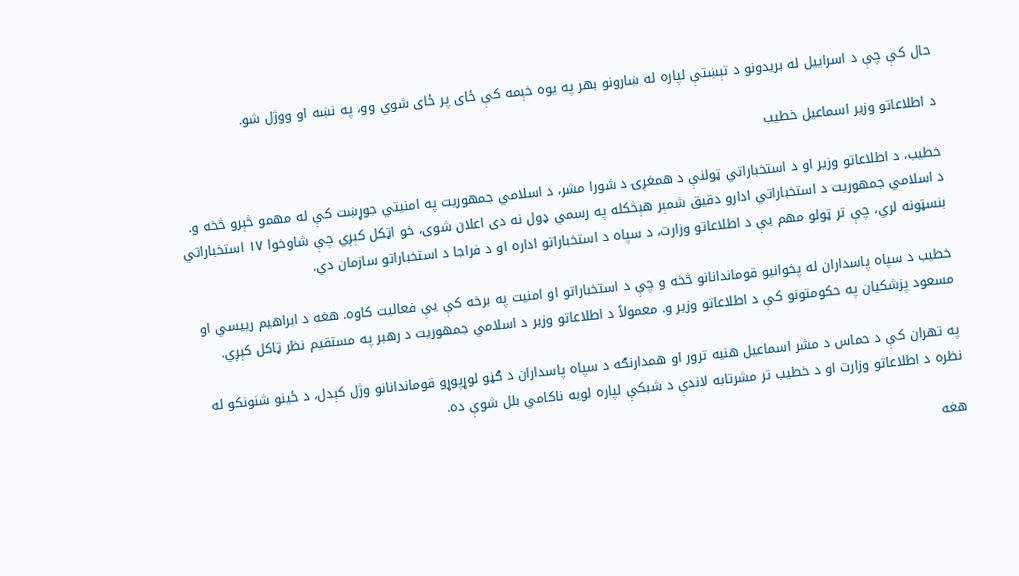حال کې چې د اسراییل له بریدونو د تېښتې لپاره له ښارونو بهر په یوه خېمه کې ځای پر ځای شوي وو، په نښه او ووژل شو.

د اطلاعاتو وزیر اسماعیل خطیب

خطیب، د اطلاعاتو وزیر او د استخباراتي ټولنې د همغږۍ د شورا مشر، د اسلامي جمهوریت په امنیتي جوړښت کې له مهمو څېرو څخه و. د اسلامي جمهوریت د استخباراتي ادارو دقیق شمېر هېڅکله په رسمي ډول نه دی اعلان شوی، خو اټکل کېږي چې شاوخوا ۱۷ استخباراتي بنسټونه لري، چې تر ټولو مهم یې د اطلاعاتو وزارت، د سپاه د استخباراتو اداره او د فراجا د استخباراتو سازمان دي.

خطیب د سپاه پاسداران له پخوانیو قوماندانانو څخه و چې د استخباراتو او امنیت په برخه کې یې فعالیت کاوه. هغه د ابراهیم رییسي او مسعود پزشکیان په حکومتونو کې د اطلاعاتو وزیر و. معمولاً د اطلاعاتو وزیر د اسلامي جمهوریت د رهبر په مستقیم نظر ټاکل کېږي.

په تهران کې د حماس د مشر اسماعیل هنیه ترور او همدارنګه د سپاه پاسداران د ګڼو لوړپوړو قوماندانانو وژل کېدل، د ځینو شنونکو له نظره د اطلاعاتو وزارت او د خطیب تر مشرتابه لاندې د شبکې لپاره لویه ناکامي بلل شوې ده.

هغه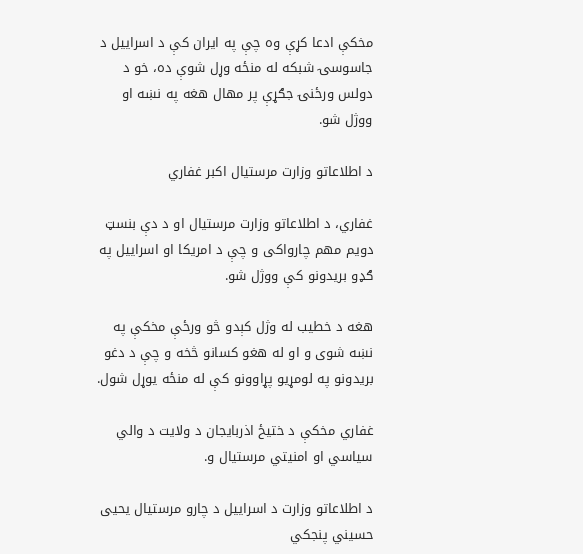مخکې ادعا کړې وه چې په ایران کې د اسراییل د جاسوسۍ شبکه له منځه وړل شوې ده، خو د دولس ورځنۍ جګړې پر مهال هغه په نښه او ووژل شو.

د اطلاعاتو وزارت مرستیال اکبر غفاري

غفاري، د اطلاعاتو وزارت مرستیال او د دې بنسټ دویم مهم چارواکی و چې د امریکا او اسراییل په ګډو بریدونو کې ووژل شو.

هغه د خطیب له وژل کېدو څو ورځې مخکې په نښه شوی و او له هغو کسانو څخه و چې د دغو بریدونو په لومړیو پړاوونو کې له منځه یوړل شول.

غفاري مخکې د ختیځ اذربایجان د ولایت د والي سیاسي او امنیتي مرستیال و.

د اطلاعاتو وزارت د اسراییل د چارو مرستیال یحیی حسیني پنجکي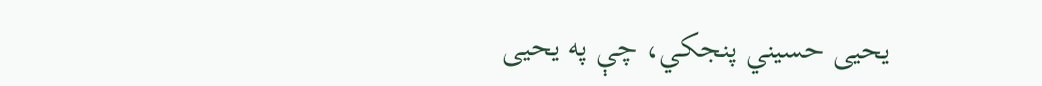یحیی حسیني پنجکي، چې په یحیی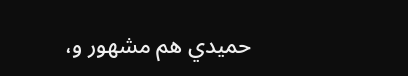حمیدي هم مشهور و،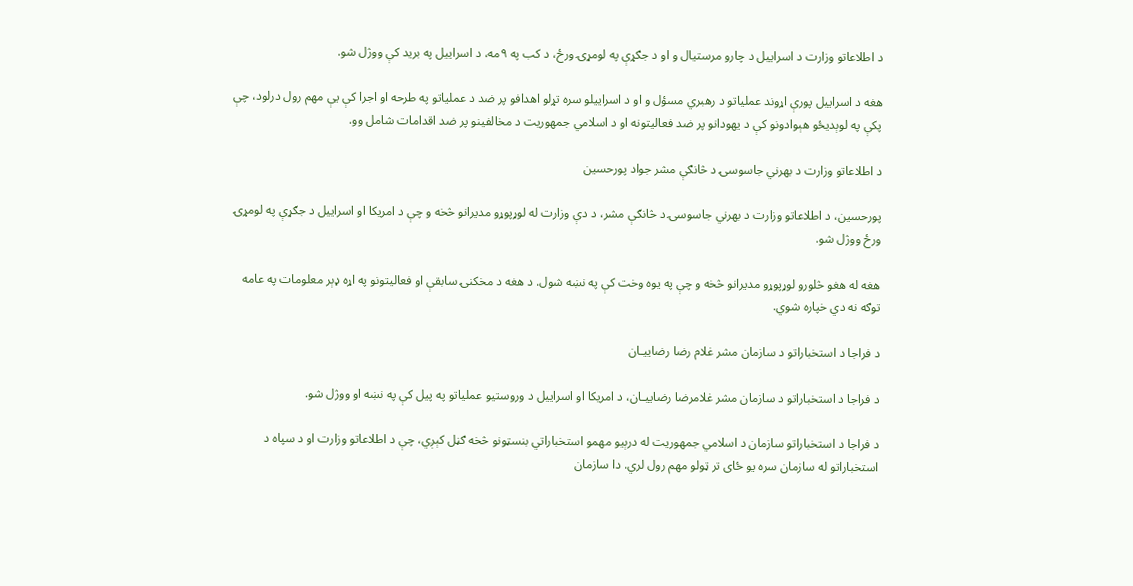د اطلاعاتو وزارت د اسراییل د چارو مرستیال و او د جګړې په لومړۍ ورځ، د کب په ۹مه، د اسراییل په برید کې ووژل شو.

هغه د اسراییل پورې اړوند عملیاتو د رهبري مسؤل و او د اسراییلو سره تړلو اهدافو پر ضد د عملیاتو په طرحه او اجرا کې یې مهم رول درلود، چې پکې په لوېدیځو هېوادونو کې د یهودانو پر ضد فعالیتونه او د اسلامي جمهوریت د مخالفینو پر ضد اقدامات شامل وو.

د اطلاعاتو وزارت د بهرني جاسوسۍ د څانګې مشر جواد پورحسین

پورحسین، د اطلاعاتو وزارت د بهرني جاسوسۍ د څانګې مشر، د دې وزارت له لوړپوړو مدیرانو څخه و چې د امریکا او اسراییل د جګړې په لومړۍ ورځ ووژل شو.

هغه له هغو څلورو لوړپوړو مدیرانو څخه و چې په یوه وخت کې په نښه شول. د هغه د مخکنۍ سابقې او فعالیتونو په اړه ډېر معلومات په عامه توګه نه دي خپاره شوي.

د فراجا د استخباراتو د سازمان مشر غلام رضا رضایيـان

د فراجا د استخباراتو د سازمان مشر غلامرضا رضایيـان، د امریکا او اسراییل د وروستیو عملیاتو په پیل کې په نښه او ووژل شو.

د فراجا د استخباراتو سازمان د اسلامي جمهوریت له درېیو مهمو استخباراتي بنسټونو څخه ګڼل کېږي، چې د اطلاعاتو وزارت او د سپاه د استخباراتو له سازمان سره یو ځای تر ټولو مهم رول لري. دا سازمان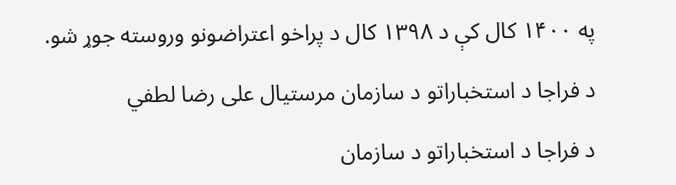په ۱۴۰۰ کال کې د ۱۳۹۸ کال د پراخو اعتراضونو وروسته جوړ شو.

د فراجا د استخباراتو د سازمان مرستیال علی رضا لطفي

د فراجا د استخباراتو د سازمان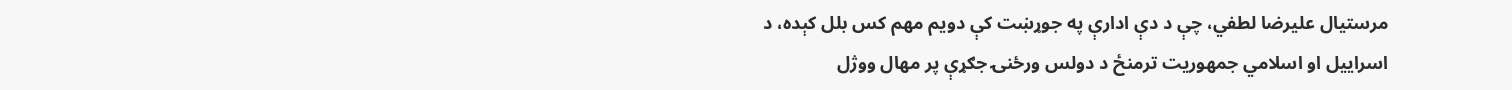مرستیال علیرضا لطفي، چې د دې ادارې په جوړښت کې دویم مهم کس بلل کېده، د اسراییل او اسلامي جمهوریت ترمنځ د دولس ورځنۍ جګړې پر مهال ووژل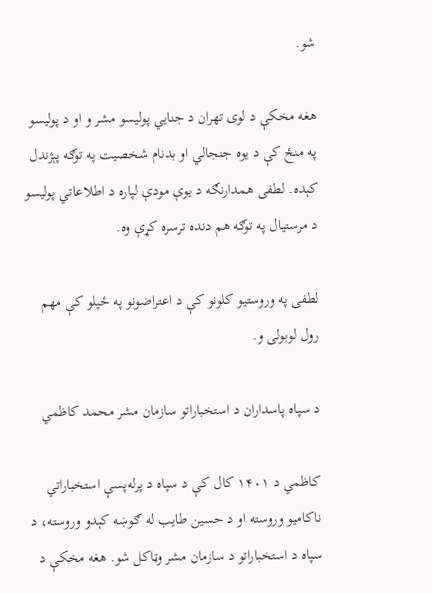شو.

هغه مخکې د لوی تهران د جنایي پولیسو مشر و او د پولیسو په منځ کې د یوه جنجالي او بدنام شخصیت په توګه پېژندل کېده. لطفی همدارنګه د یوې مودې لپاره د اطلاعاتي پولیسو د مرستیال په توګه هم دنده ترسره کړې وه.

لطفی په وروستیو کلونو کې د اعتراضونو په ځپلو کې مهم رول لوبولی و.

د سپاه پاسداران د استخباراتو سازمان مشر محمد کاظمي

کاظمي د ۱۴۰۱ کال کې د سپاه د پرله‌پسې استخباراتي ناکامیو وروسته او د حسین طایب له ګوښه کېدو وروسته، د سپاه د استخباراتو د سازمان مشر وټاکل شو. هغه مخکې د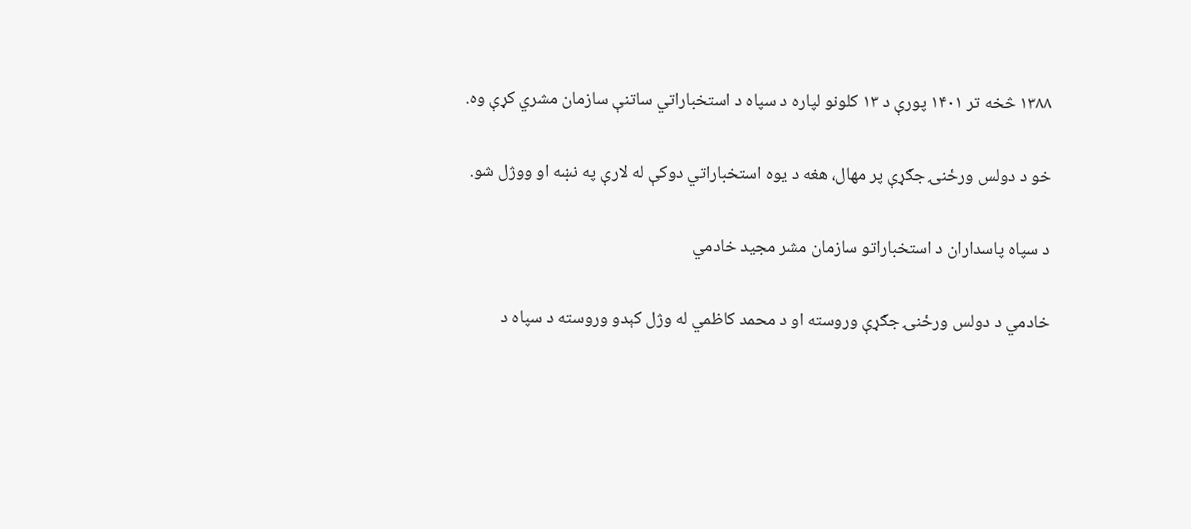۱۳۸۸ څخه تر ۱۴۰۱ پورې د ۱۳ کلونو لپاره د سپاه د استخباراتي ساتنې سازمان مشري کړې وه.

خو د دولس ورځنۍ جګړې پر مهال، هغه د یوه استخباراتي دوکې له لارې په نښه او ووژل شو.

د سپاه پاسداران د استخباراتو سازمان مشر مجید خادمي

خادمي د دولس ورځنۍ جګړې وروسته او د محمد کاظمي له وژل کېدو وروسته د سپاه د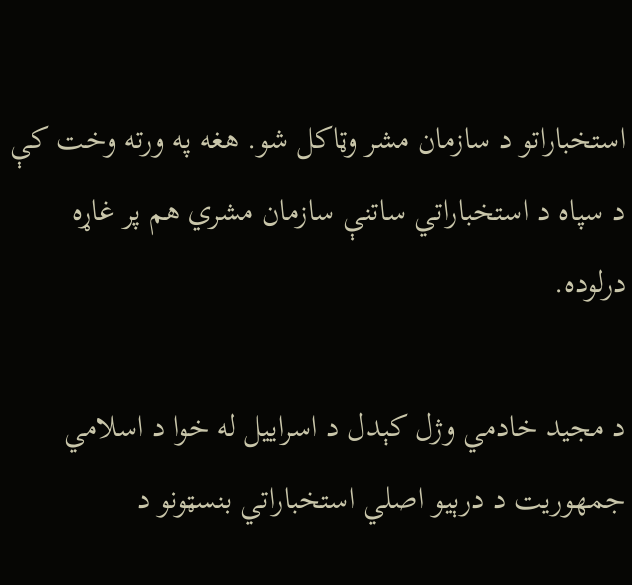استخباراتو د سازمان مشر وټاکل شو. هغه په ورته وخت کې د سپاه د استخباراتي ساتنې سازمان مشري هم پر غاړه درلوده.

د مجید خادمي وژل کېدل د اسراییل له خوا د اسلامي جمهوریت د درېیو اصلي استخباراتي بنسټونو د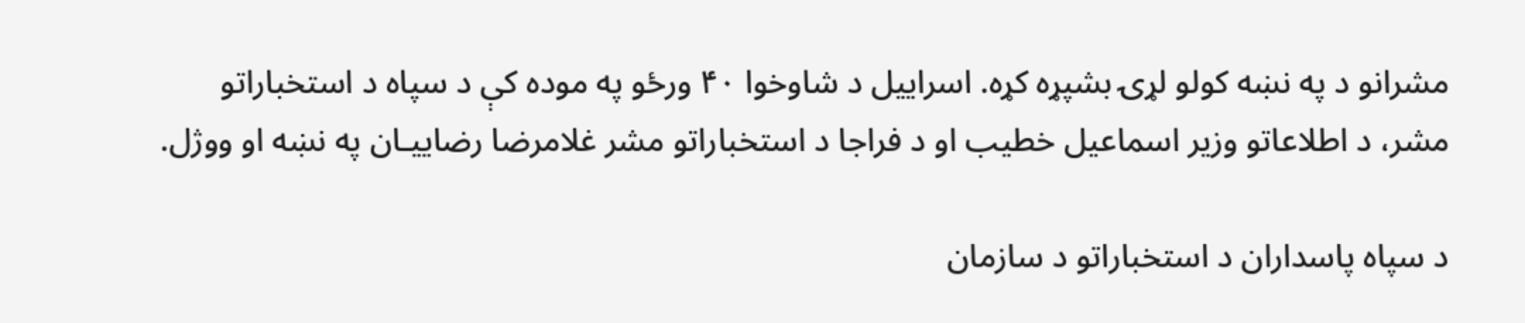مشرانو د په نښه کولو لړۍ بشپړه کړه. اسراییل د شاوخوا ۴۰ ورځو په موده کې د سپاه د استخباراتو مشر، د اطلاعاتو وزیر اسماعیل خطیب او د فراجا د استخباراتو مشر غلامرضا رضایيـان په نښه او ووژل.

د سپاه پاسداران د استخباراتو د سازمان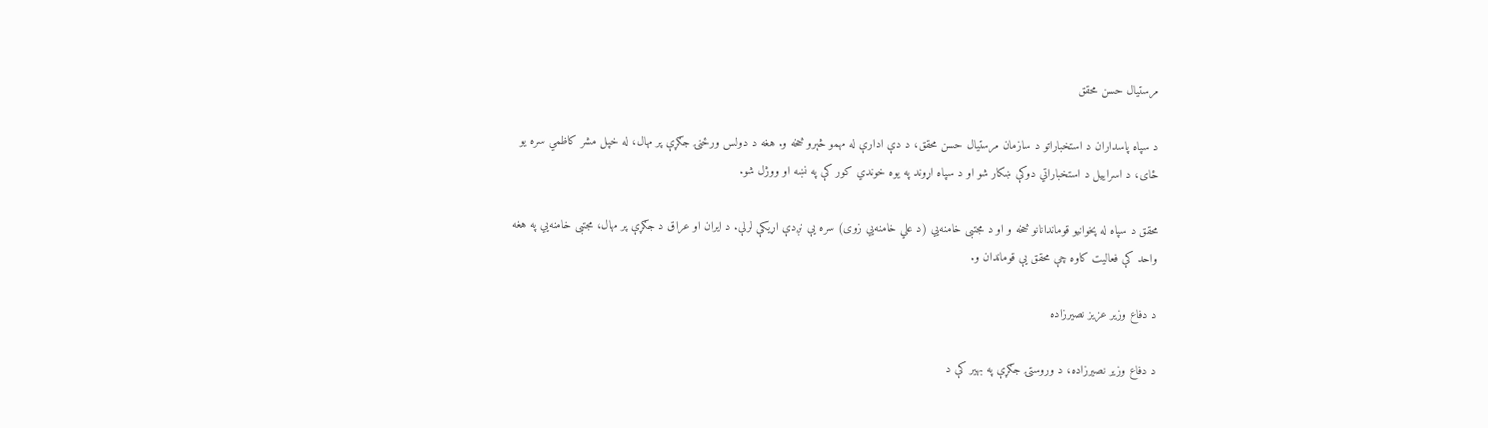مرستیال حسن محقق

د سپاه پاسداران د استخباراتو د سازمان مرستیال حسن محقق، د دې ادارې له مهمو څېرو څخه و. هغه د دولس ورځنۍ جګړې پر مهال، له خپل مشر کاظمي سره یو ځای، د اسراییل د استخباراتي دوکې ښکار شو او د سپاه اړوند په یوه خوندي کور کې په نښه او ووژل شو.

محقق د سپاه له پخوانیو قوماندانانو څخه و او د مجتبی خامنه‌یي (د علي خامنه‌یي زوی) سره یې نږدې اړیکې لرلې. د ایران او عراق د جګړې پر مهال، مجتبی خامنه‌یي په هغه واحد کې فعالیت کاوه چې محقق یې قوماندان و.

د دفاع وزیر عزیز نصیرزاده

د دفاع وزیر نصیرزاده، د وروستۍ جګړې په بهیر کې د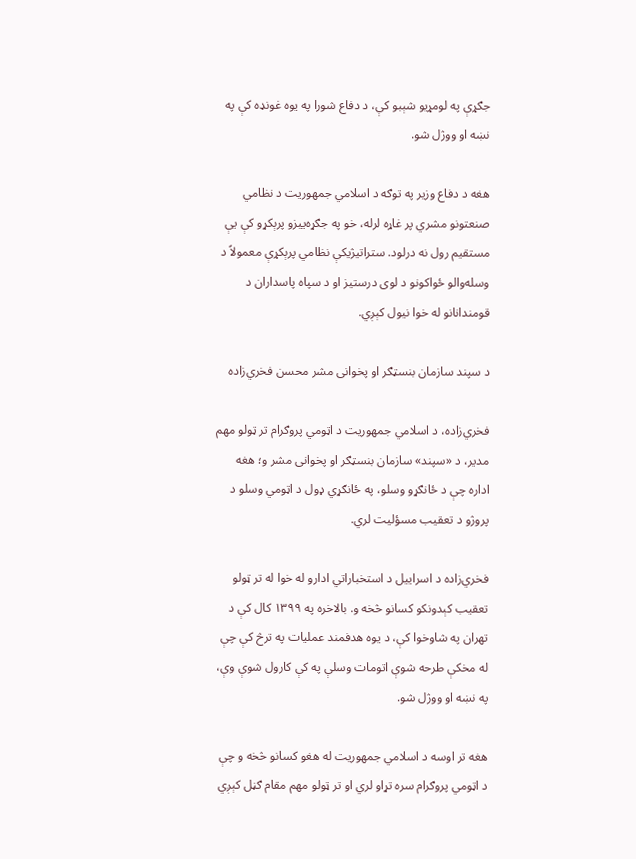جګړې په لومړیو شېبو کې، د دفاع شورا په یوه غونډه کې په نښه او ووژل شو.

هغه د دفاع وزیر په توګه د اسلامي جمهوریت د نظامي صنعتونو مشري پر غاړه لرله، خو په جګړه‌ییزو پرېکړو کې یې مستقیم رول نه درلود. ستراتیژیکې نظامي پرېکړې معمولاً د وسله‌والو ځواکونو د لوی درستیز او د سپاه پاسداران د قومندانانو له خوا نیول کېږي.

د سپند سازمان بنسټګر او پخوانی مشر محسن فخري‌زاده

فخري‌زاده، د اسلامي جمهوریت د اټومي پروګرام تر ټولو مهم مدیر، د «سپند» سازمان بنسټګر او پخوانی مشر و؛ هغه اداره چې د ځانګړو وسلو، په ځانګړي ډول د اټومي وسلو د پروژو د تعقیب مسؤلیت لري.

فخري‌زاده د اسراییل د استخباراتي ادارو له خوا له تر ټولو تعقیب کېدونکو کسانو څخه و. بالاخره په ۱۳۹۹ کال کې د تهران په شاوخوا کې، د یوه هدفمند عملیات په ترڅ کې چې له مخکې طرحه شوې اتومات وسلې په کې کارول شوې وې، په نښه او ووژل شو.

هغه تر اوسه د اسلامي جمهوریت له هغو کسانو څخه و چې د اټومي پروګرام سره تړاو لري او تر ټولو مهم مقام ګڼل کېږي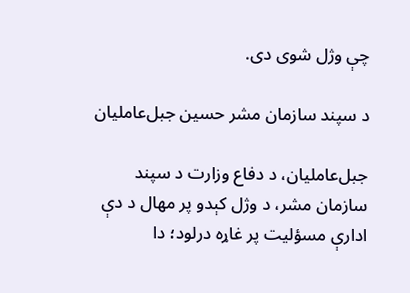چې وژل شوی دی.

د سپند سازمان مشر حسین جبل‌عاملیان

جبل‌عاملیان، د دفاع وزارت د سپند سازمان مشر، د وژل کېدو پر مهال د دې ادارې مسؤلیت پر غاړه درلود؛ دا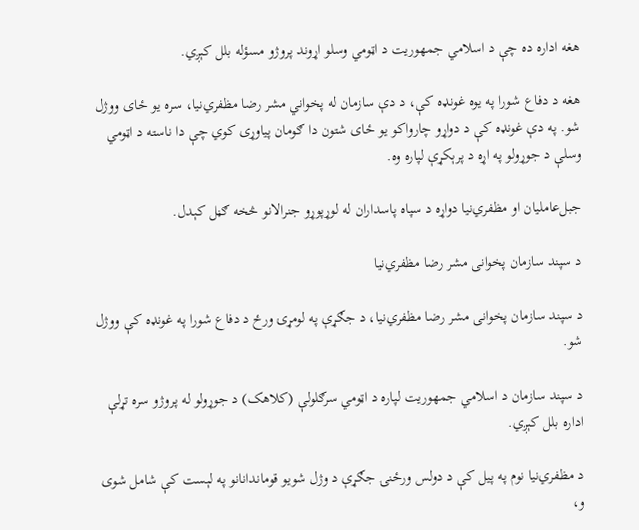هغه اداره ده چې د اسلامي جمهوریت د اټومي وسلو اړوند پروژو مسؤله بلل کېږي.

هغه د دفاع شورا په یوه غونډه کې، د دې سازمان له پخواني مشر رضا مظفري‌نیا، سره یو ځای ووژل شو. په دې غونډه کې د دواړو چارواکو یو ځای شتون دا ګومان پیاوړی کوي چې دا ناسته د اټومي وسلې د جوړولو په اړه د پرېکړې لپاره وه.

جبل‌عاملیان او مظفري‌نیا دواړه د سپاه پاسداران له لوړپوړو جنرالانو څخه ګڼل کېدل.

د سپند سازمان پخوانی مشر رضا مظفري‌نیا

د سپند سازمان پخوانی مشر رضا مظفري‌نیا، د جګړې په لومړۍ ورځ د دفاع شورا په غونډه کې ووژل شو.

د سپند سازمان د اسلامي جمهوریت لپاره د اټومي سرګلولې (کلاهک) د جوړولو له پروژو سره تړلې اداره بلل کېږي.

د مظفري‌نیا نوم په پیل کې د دولس ورځنۍ جګړې د وژل شویو قوماندانانو په لېست کې شامل شوی و،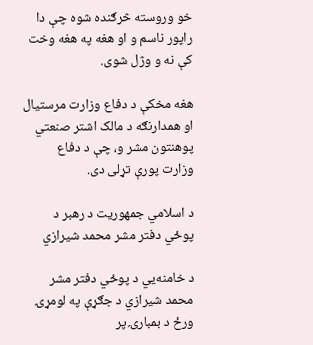خو وروسته څرګنده شوه چې دا راپور ناسم و او هغه په هغه وخت کې نه و وژل شوی.

هغه مخکې د دفاع وزارت مرستیال او همدارنګه د مالک اشتر صنعتي پوهنتون مشر و، چې د دفاع وزارت پورې تړلی دی.

د اسلامي جمهوریت د رهبر د پوځي دفتر مشر محمد شیرازي

د خامنه‌یي د پوځي دفتر مشر محمد شیرازي د جګړې په لومړۍ ورځ د بمبارۍ پر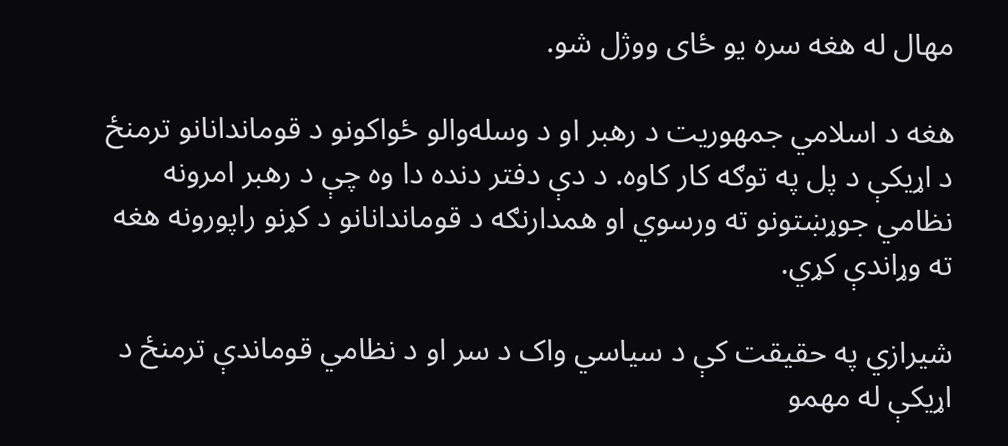مهال له هغه سره یو ځای ووژل شو.

هغه د اسلامي جمهوریت د رهبر او د وسله‌والو ځواکونو د قوماندانانو ترمنځ د اړیکې د پل په توګه کار کاوه. د دې دفتر دنده دا وه چې د رهبر امرونه نظامي جوړښتونو ته ورسوي او همدارنګه د قوماندانانو د کړنو راپورونه هغه ته وړاندې کړي.

شیرازي په حقیقت کې د سیاسي واک د سر او د نظامي قوماندې ترمنځ د اړیکې له مهمو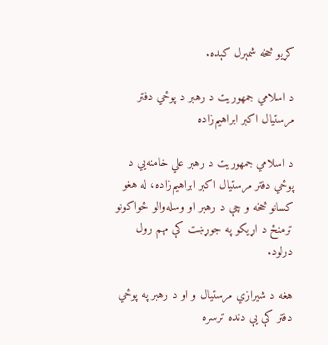کړیو څخه شمېرل کېده.

د اسلامي جمهوریت د رهبر د پوځي دفتر مرستیال اکبر ابراهیم‌زاده

د اسلامي جمهوریت د رهبر علي خامنه‌یي د پوځي دفتر مرستیال اکبر ابراهیم‌زاده، له هغو کسانو څخه و چې د رهبر او وسله‌والو ځواکونو ترمنځ د اړیکو په جوړښت کې مهم رول درلود.

هغه د شیرازي مرستیال و او د رهبر په پوځي دفتر کې یې دنده ترسره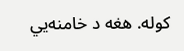کوله. هغه د خامنه‌یي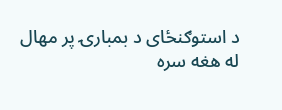د استوګنځای د بمبارۍ پر مهال له هغه سره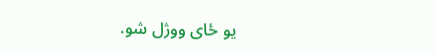یو ځای ووژل شو.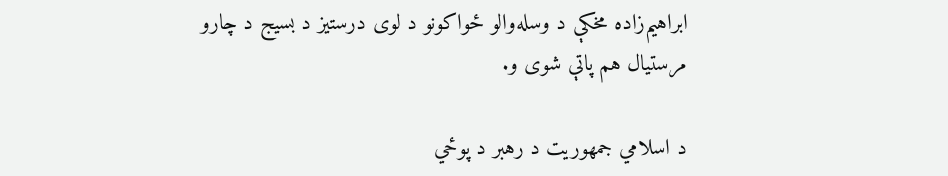ابراهیم‌زاده مخکې د وسله‌والو ځواکونو د لوی درستیز د بسیج د چارو مرستیال هم پاتې شوی و.

د اسلامي جمهوریت د رهبر د پوځي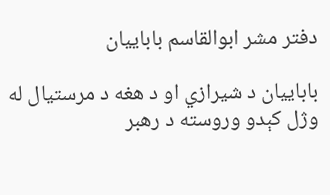دفتر مشر ابوالقاسم باباییان

باباییان د شیرازي او د هغه د مرستیال له وژل کېدو وروسته د رهبر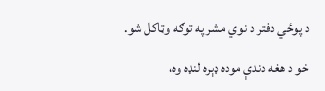د پوځي دفتر د نوي مشر په توګه وټاکل شو.

خو د هغه دندې موده ډېره لنډه وه،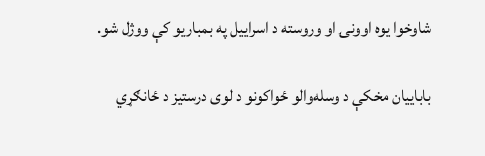شاوخوا یوه اوونۍ او وروسته د اسراییل په بمباریو کې ووژل شو.

باباییان مخکې د وسله‌والو ځواکونو د لوی درستیز د ځانګړي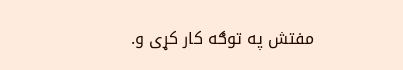مفتش په توګه کار کړی و.